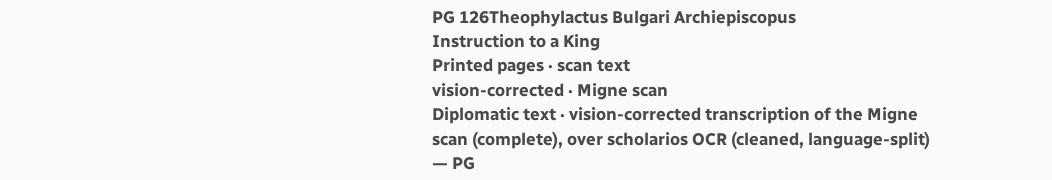PG 126Theophylactus Bulgari Archiepiscopus
Instruction to a King
Printed pages · scan text
vision-corrected · Migne scan
Diplomatic text · vision-corrected transcription of the Migne scan (complete), over scholarios OCR (cleaned, language-split) — PG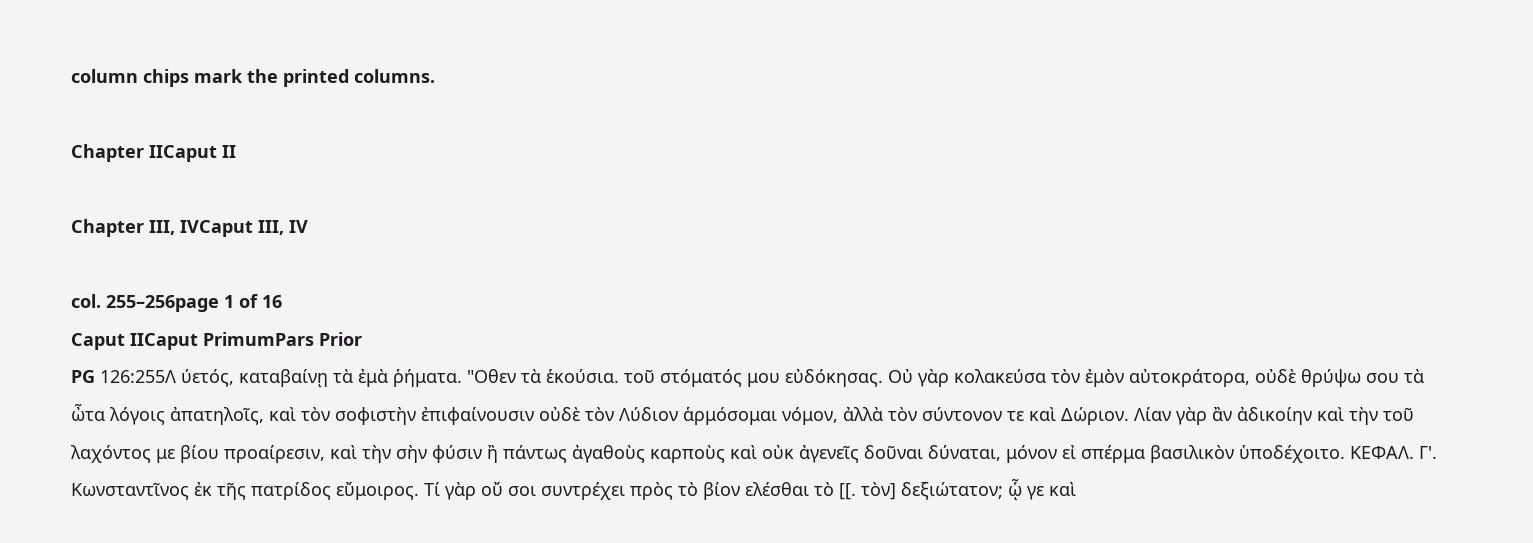column chips mark the printed columns.

Chapter IICaput II

Chapter III, IVCaput III, IV

col. 255–256page 1 of 16
Caput IICaput PrimumPars Prior
PG 126:255Λ ύετός, καταβαίνῃ τὰ ἐμὰ ῥήματα. "Οθεν τὰ ἑκούσια. τοῦ στόματός μου εὐδόκησας. Οὐ γὰρ κολακεύσα τὸν ἐμὸν αὐτοκράτορα, οὐδὲ θρύψω σου τὰ ὦτα λόγοις ἀπατηλοῖς, καὶ τὸν σοφιστὴν ἐπιφαίνουσιν οὐδὲ τὸν Λύδιον ἁρμόσομαι νόμον, ἀλλὰ τὸν σύντονον τε καὶ Δώριον. Λίαν γὰρ ἂν ἀδικοίην καὶ τὴν τοῦ λαχόντος με βίου προαίρεσιν, καὶ τὴν σὴν φύσιν ἢ πάντως ἀγαθοὺς καρποὺς καὶ οὐκ ἀγενεῖς δοῦναι δύναται, μόνον εἰ σπέρμα βασιλικὸν ὑποδέχοιτο. ΚΕΦΑΛ. Γ'. Κωνσταντῖνος ἐκ τῆς πατρίδος εὔμοιρος. Τί γὰρ οὔ σοι συντρέχει πρὸς τὸ βίον ελέσθαι τὸ [[. τὸν] δεξιώτατον; ᾧ γε καὶ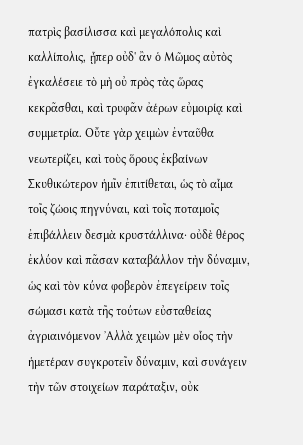πατρὶς βασίλισσα καὶ μεγαλόπολις καὶ καλλίπολις, ᾗπερ οὐδ' ἂν ὁ Μῶμος αὐτὸς ἐγκαλέσειε τὸ μὴ οὐ πρὸς τὰς ὥρας κεκρᾶσθαι, καὶ τρυφᾶν ἀέρων εὐμοιρίᾳ καὶ συμμετρία. Οὔτε γὰρ χειμὼν ἐνταῦθα νεωτερίζει, καὶ τοὺς ὅρους ἐκβαίνων Σκυθικώτερον ἡμῖν ἐπιτίθεται, ὡς τὸ αἷμα τοῖς ζώοις πηγνύναι, καὶ τοῖς ποταμοῖς ἐπιβάλλειν δεσμὰ κρυστάλλινα· οὐδὲ θέρος ἐκλύον καὶ πᾶσαν καταβάλλον τὴν δύναμιν, ὡς καὶ τὸν κύνα φοβερὸν ἐπεγείρειν τοῖς σώμασι κατὰ τῆς τούτων εὐσταθείας ἀγριαινόμενον ᾿Αλλὰ χειμὼν μὲν οἷος τὴν ἡμετέραν συγκροτεῖν δύναμιν, καὶ συνάγειν τὴν τῶν στοιχείων παράταξιν, οὐκ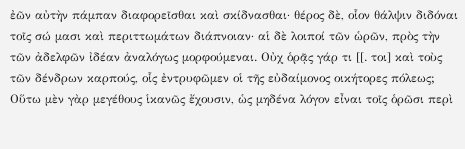ἐῶν αὐτὴν πάμπαν διαφορεῖσθαι καὶ σκίδνασθαι· θέρος δὲ, οἷον θάλψιν διδόναι τοῖς σώ μασι καὶ περιττωμάτων διάπνοιαν· αἱ δὲ λοιποί τῶν ὡρῶν, πρὸς τὴν τῶν ἀδελφῶν ἰδέαν ἀναλόγως μορφούμεναι. Οὐχ ὁρᾷς γάρ τι [[. τοι] καὶ τοὺς τῶν δένδρων καρπούς, οἷς ἐντρυφῶμεν οἱ τῆς εὐδαίμονος οικήτορες πόλεως; Οὕτω μὲν γὰρ μεγέθους ἱκανῶς ἔχουσιν, ὡς μηδένα λόγον εἶναι τοῖς ὁρῶσι περὶ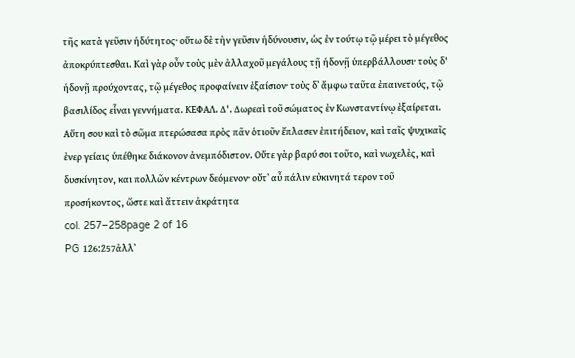τῆς κατὰ γεῦσιν ἡδύτητος· οὕτω δὲ τὴν γεῦσιν ἡδύνουσιν, ὡς ἐν τούτῳ τῷ μέρει τὸ μέγεθος ἀποκρύπτεσθαι. Καὶ γὰρ οὖν τοὺς μὲν ἀλλαχοῦ μεγάλους τῇ ἡδονῇ ὑπερβάλλουσι· τοὺς δ' ἡδονῇ προύχοντας, τῷ μέγεθος προφαίνειν ἐξαίσιον· τοὺς δ᾽ ἄμφω ταῦτα ἐπαινετούς, τῷ βασιλίδος εἶναι γεννήματα. ΚΕΦΑΛ. Δ'. Δωρεαὶ τοῦ σώματος ἐν Κωνσταντίνῳ ἐξαίρεται. Αὕτη σου καὶ τὸ σῶμα πτερώσασα πρὸς πᾶν ὁτιοῦν ἔπλασεν ἐπιτήδειον, καὶ ταῖς ψυχικαῖς ἐνερ γείαις ὑπέθηκε διάκονον ἀνεμπόδιστον. Οὔτε γὰρ βαρύ σοι τοῦτο, καὶ νωχελὲς, καὶ δυσκίνητον, και πολλῶν κέντρων δεόμενον· οὔτ᾽ αὖ πάλιν εὐκινητά τερον τοῦ προσήκοντος, ὥστε καὶ ἄττειν ἀκράτητα
col. 257–258page 2 of 16
PG 126:257ἀλλ᾽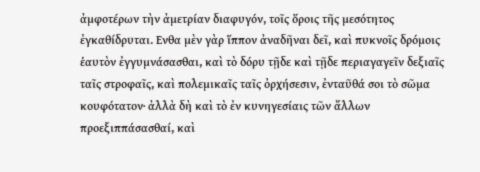ἀμφοτέρων τὴν ἀμετρίαν διαφυγόν, τοῖς ὅροις τῆς μεσότητος ἐγκαθίδρυται. Ενθα μὲν γὰρ ἵππον ἀναδῆναι δεῖ, καὶ πυκνοῖς δρόμοις ἑαυτὸν ἐγγυμνάσασθαι, καὶ τὸ δόρυ τῇδε καὶ τῇδε περιαγαγεῖν δεξιαῖς ταῖς στροφαῖς, καὶ πολεμικαῖς ταῖς ὀρχήσεσιν, ἐνταῦθά σοι τὸ σῶμα κουφότατον· ἀλλὰ δὴ καὶ τὸ ἐν κυνηγεσίαις τῶν ἄλλων προεξιππάσασθαί, καὶ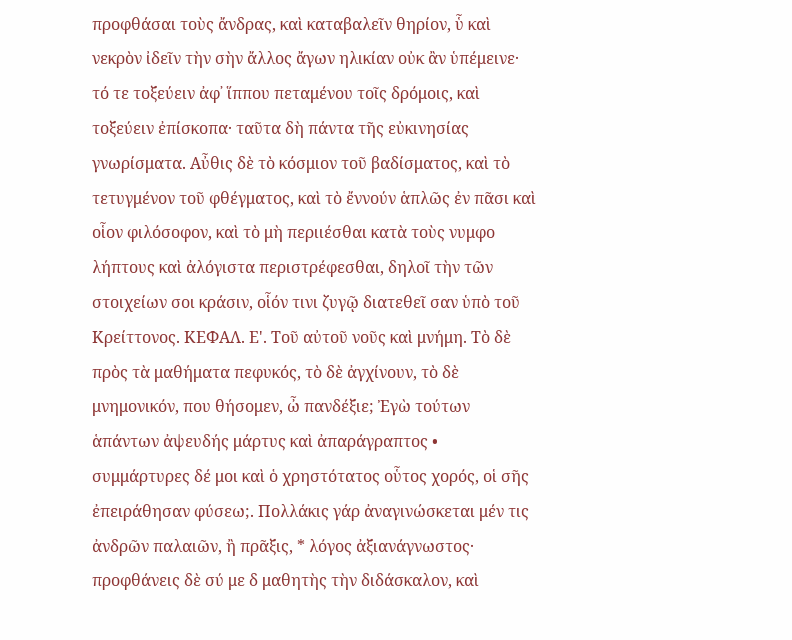προφθάσαι τοὺς ἄνδρας, καὶ καταβαλεῖν θηρίον, ὗ καὶ νεκρὸν ἰδεῖν τὴν σὴν ἄλλος ἄγων ηλικίαν οὐκ ἂν ὑπέμεινε· τό τε τοξεύειν ἀφ᾽ ἵππου πεταμένου τοῖς δρόμοις, καὶ τοξεύειν ἐπίσκοπα· ταῦτα δὴ πάντα τῆς εὐκινησίας γνωρίσματα. Αὖθις δὲ τὸ κόσμιον τοῦ βαδίσματος, καὶ τὸ τετυγμένον τοῦ φθέγματος, καὶ τὸ ἔννούν ἁπλῶς ἐν πᾶσι καὶ οἷον φιλόσοφον, καὶ τὸ μὴ περιιέσθαι κατὰ τοὺς νυμφο λήπτους καὶ ἀλόγιστα περιστρέφεσθαι, δηλοῖ τὴν τῶν στοιχείων σοι κράσιν, οἷόν τινι ζυγῷ διατεθεῖ σαν ὑπὸ τοῦ Κρείττονος. ΚΕΦΑΛ. Ε'. Τοῦ αὐτοῦ νοῦς καὶ μνήμη. Τὸ δὲ πρὸς τὰ μαθήματα πεφυκός, τὸ δὲ ἀγχίνουν, τὸ δὲ μνημονικόν, που θήσομεν, ὦ πανδέξιε; Ἐγὼ τούτων ἁπάντων ἀψευδής μάρτυς καὶ ἀπαράγραπτος • συμμάρτυρες δέ μοι καὶ ὁ χρηστότατος οὗτος χορός, οἱ σῆς ἐπειράθησαν φύσεω;. Πολλάκις γάρ ἀναγινώσκεται μέν τις ἀνδρῶν παλαιῶν, ἢ πρᾶξις, * λόγος ἀξιανάγνωστος· προφθάνεις δὲ σύ με δ μαθητὴς τὴν διδάσκαλον, καὶ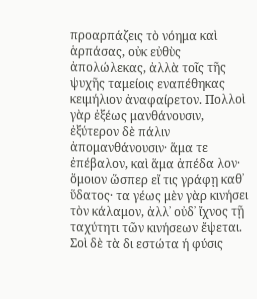προαρπάζεις τὸ νόημα καὶ ἁρπάσας, οὐκ εὐθὺς ἀπολώλεκας, ἀλλὰ τοῖς τῆς ψυχῆς ταμείοις εναπέθηκας κειμήλιον ἀναφαίρετον. Πολλοὶ γὰρ ἐξέως μανθάνουσιν, ἐξύτερον δὲ πάλιν ἀπομανθάνουσιν· ἅμα τε ἐπέβαλον, καὶ ἅμα ἀπέδα λον· ὅμοιον ὥσπερ εἴ τις γράφῃ καθ᾽ ὕδατος· τα γέως μὲν γὰρ κινήσει τὸν κάλαμον, ἀλλ᾽ οὐδ᾽ ἴχνος τῇ ταχύτητι τῶν κινήσεων ἔψεται. Σοὶ δὲ τὰ δι εστώτα ή φύσις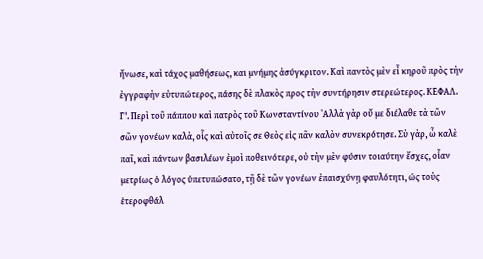ἤνωσε, καὶ τάχος μαθήσεως, και μνήμης ἀσύγκριτον. Καὶ παντὸς μὲν εἶ κηροῦ πρὸς τὴν ἐγγραφὴν εὐτυπώτερος, πάσης δὲ πλακὸς προς τὴν συντήρησιν στερεώτερος. ΚΕΦΑΛ. Γ'. Περὶ τοῦ πάππου καὶ πατρὸς τοῦ Κωνσταντίνου ᾿Αλλὰ γὰρ οὔ με διέλαθε τὰ τῶν σῶν γονέων καλὰ, οἷς καὶ αὐτοῖς σε Θεὸς εἰς πᾶν καλὸν συνεκρότησε. Σὺ γὰρ, ὦ καλὲ παῖ, καὶ πάντων βασιλέων ἐμοὶ ποθεινότερε, οὐ τὴν μὲν φύσιν τοιαύτην ἔσχες, οἷαν μετρίως ὁ λόγος ὑπετυπώσατο, τῇ δὲ τῶν γονέων ἐπαισχύνῃ φαυλότητι, ώς τοὺς ἑτεροφθάλ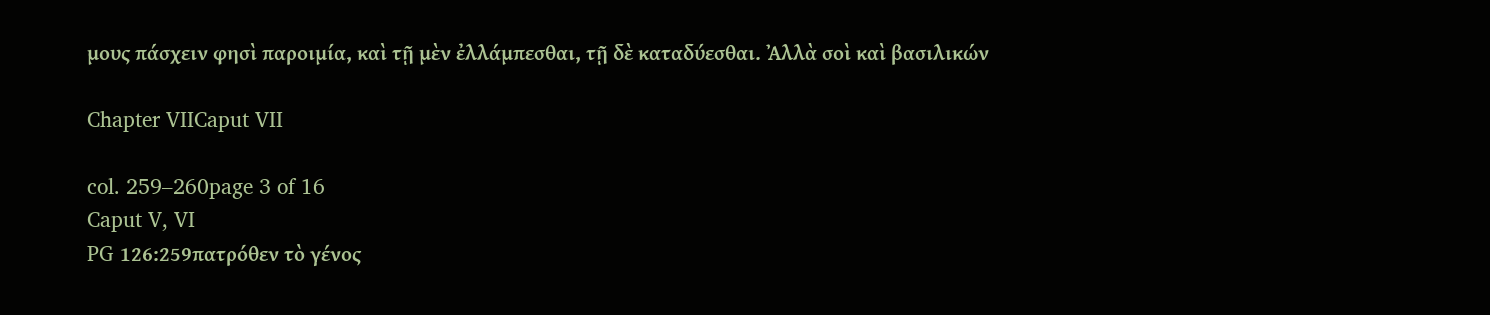μους πάσχειν φησὶ παροιμία, καὶ τῇ μὲν ἐλλάμπεσθαι, τῇ δὲ καταδύεσθαι. Ἀλλὰ σοὶ καὶ βασιλικών

Chapter VIICaput VII

col. 259–260page 3 of 16
Caput V, VI
PG 126:259πατρόθεν τὸ γένος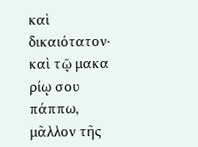καὶ δικαιότατον· καὶ τῷ μακα ρίῳ σου πάππω, μᾶλλον τῆς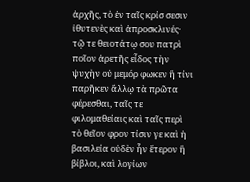ἀρχῆς, τὸ ἐν ταῖς κρίσ σεσιν ἰθυτενὲς καὶ ἀπροσκλινές· τῷ τε θειοτάτῳ σου πατρὶ ποῖον ἀρετῆς εἶδος τὴν ψυχὴν οὐ μεμόρ φωκεν ἢ τίνι παρῆκεν ἄλλῳ τὰ πρῶτα φέρεσθαι, ταῖς τε φιλομαθείαις καὶ ταῖς περὶ τὸ θεῖον φρον τίσιν γε καὶ ἡ βασιλεία οὐδὲν ἦν ἕτερον ἢ βίβλοι, καὶ λογίων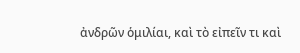ἀνδρῶν ὁμιλίαι, καὶ τὸ εἰπεῖν τι καὶ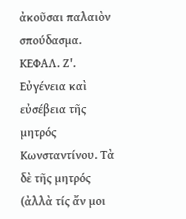ἀκοῦσαι παλαιὸν σπούδασμα. ΚΕΦΑΛ. Ζ'. Εὐγένεια καὶ εὐσέβεια τῆς μητρός Κωνσταντίνου. Τὰ δὲ τῆς μητρός (ἀλλὰ τίς ἄν μοι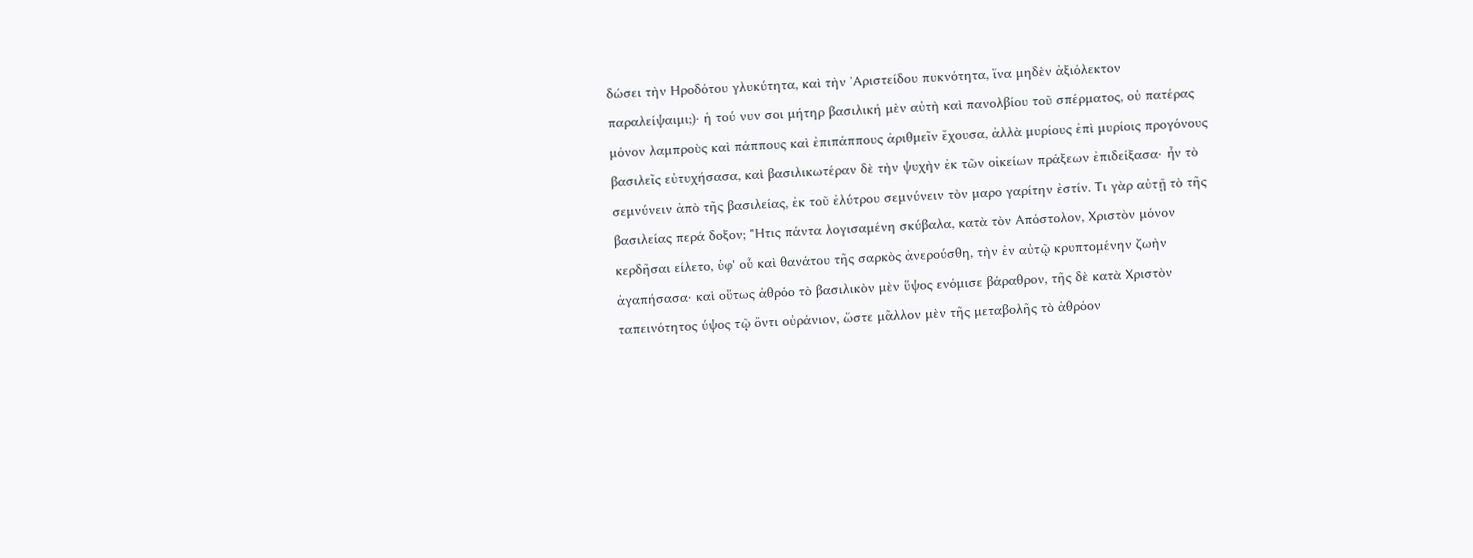δώσει τὴν Ηροδότου γλυκύτητα, καὶ τὴν ᾿Αριστείδου πυκνότητα, ἵνα μηδὲν ἀξιόλεκτον παραλείψαιμι;)· ἡ τού νυν σοι μήτηρ βασιλική μὲν αὐτὴ καὶ πανολβίου τοῦ σπέρματος, οὐ πατέρας μόνον λαμπροὺς καὶ πάππους καὶ ἐπιπάππους ἀριθμεῖν ἔχουσα, ἀλλὰ μυρίους ἐπὶ μυρίοις προγόνους βασιλεῖς εὐτυχήσασα, καὶ βασιλικωτέραν δὲ τὴν ψυχὴν ἐκ τῶν οἰκείων πράξεων ἐπιδείξασα· ἦν τὸ σεμνύνειν ἀπὸ τῆς βασιλείας, ἐκ τοῦ ἐλύτρου σεμνύνειν τὸν μαρο γαρίτην ἐστίν. Τι γὰρ αὐτῇ τὸ τῆς βασιλείας περά δοξον; "Ητις πάντα λογισαμένη σκύβαλα, κατὰ τὸν Απόστολον, Χριστὸν μόνον κερδῆσαι είλετο, ὑφ' οὗ καὶ θανάτου τῆς σαρκὸς ἀνερούσθη, τὴν ἐν αὐτῷ κρυπτομένην ζωὴν ἀγαπήσασα· καὶ οὕτως ἀθρόο τὸ βασιλικὸν μὲν ὕψος ενόμισε βάραθρον, τῆς δὲ κατὰ Χριστὸν ταπεινότητος ύψος τῷ ὄντι οὐράνιον, ὥστε μᾶλλον μὲν τῆς μεταβολῆς τὸ ἀθρόον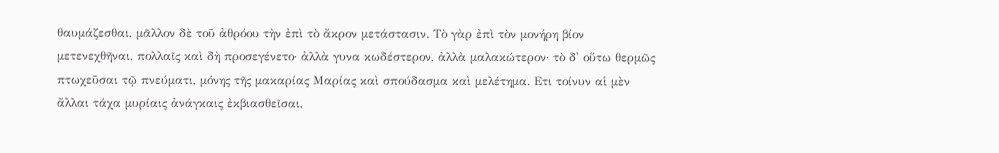θαυμάζεσθαι, μᾶλλον δὲ τοῦ ἀθρόου τὴν ἐπὶ τὸ ἄκρον μετάστασιν. Τὸ γὰρ ἐπὶ τὸν μονήρη βίον μετενεχθῆναι, πολλαῖς καὶ δὴ προσεγένετο· ἀλλὰ γυνα κωδέστερον, ἀλλὰ μαλακώτερον· τὸ δ' οὕτω θερμῶς πτωχεῦσαι τῷ πνεύματι, μόνης τῆς μακαρίας Μαρίας καὶ σπούδασμα καὶ μελέτημα. Ετι τοίνυν αἱ μὲν ἄλλαι τάχα μυρίαις ἀνάγκαις ἐκβιασθεῖσαι,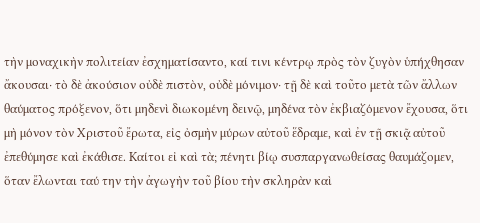τὴν μοναχικὴν πολιτείαν ἐσχηματίσαντο, καί τινι κέντρῳ πρὸς τὸν ζυγὸν ὑπήχθησαν ἄκουσαι· τὸ δὲ ἀκούσιον οὐδὲ πιστὸν, οὐδὲ μόνιμον· τῇ δὲ καὶ τοῦτο μετὰ τῶν ἄλλων θαύματος πρόξενον, ὅτι μηδενὶ διωκομένη δεινῷ, μηδένα τὸν ἐκβιαζόμενον ἔχουσα, ὅτι μὴ μόνον τὸν Χριστοῦ ἔρωτα, εἰς ὀσμὴν μύρων αὐτοῦ ἕδραμε, καὶ ἐν τῇ σκιᾷ αὐτοῦ ἐπεθύμησε καὶ ἐκάθισε. Καίτοι εἰ καὶ τὰ; πένητι βίῳ συσπαργανωθείσας θαυμάζομεν, ὅταν ἔλωνται ταύ την τὴν ἀγωγὴν τοῦ βίου τὴν σκληρὰν καὶ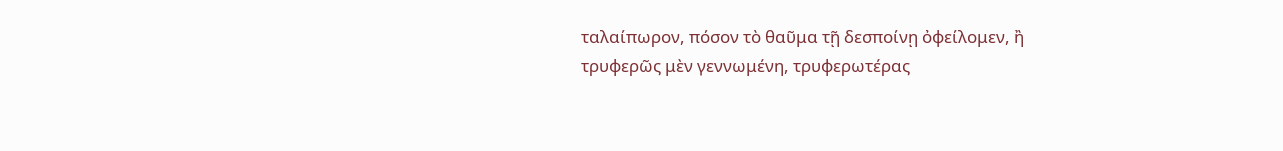ταλαίπωρον, πόσον τὸ θαῦμα τῇ δεσποίνῃ ὀφείλομεν, ἢ τρυφερῶς μὲν γεννωμένη, τρυφερωτέρας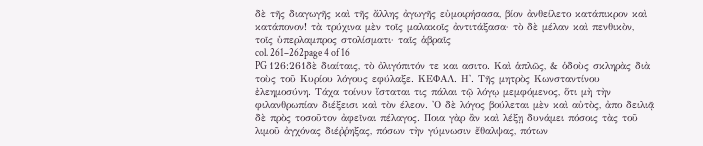δὲ τῆς διαγωγῆς καὶ τῆς ἄλλης ἀγωγῆς εὐμοιρήσασα, βίον ἀνθείλετο κατάπικρον καὶ κατάπονον! τὰ τρύχινα μὲν τοῖς μαλακοῖς ἀντιτάξασα· τὸ δὲ μέλαν καὶ πενθικὸν, τοῖς ὑπερλαμπρος στολίσματι· ταῖς ἁβραῖς
col. 261–262page 4 of 16
PG 126:261δὲ διαίταις, τὸ ὀλιγόπιτόν τε και ασιτο. Καὶ ἁπλῶς, & ὁδοὺς σκληρὰς διὰ τοὺς τοῦ Κυρίου λόγους εφύλαξε. ΚΕΦΑΛ. Η'. Τῆς μητρὸς Κωνσταντίνου ἐλεημοσύνη. Τάχα τοίνυν ἵσταται τις πάλαι τῷ λόγῳ μεμφόμενος, ὅτι μὴ τὴν φιλανθρωπίαν διέξεισι καὶ τὸν έλεον. 'Ο δὲ λόγος βούλεται μὲν καὶ αὐτὸς, ἀπο δειλιᾷ δὲ πρὸς τοσοῦτον ἀφεῖναι πέλαγος. Ποια γὰρ ἂν καὶ λέξῃ δυνάμει πόσοις τὰς τοῦ λιμοῦ ἀγχόνας διέῤῥηξας, πόσων τὴν γύμνωσιν ἔθαλψας, πότων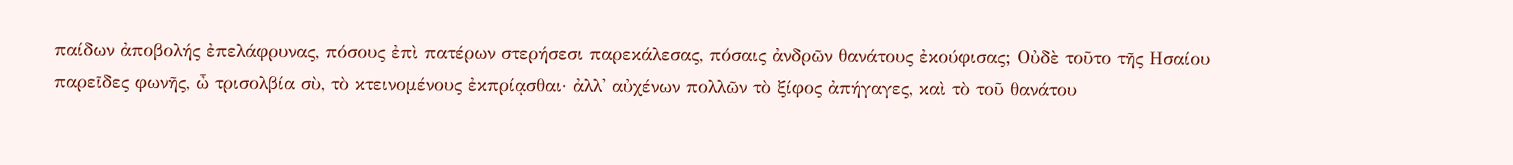παίδων ἀποβολής ἐπελάφρυνας, πόσους ἐπὶ πατέρων στερήσεσι παρεκάλεσας, πόσαις ἀνδρῶν θανάτους ἐκούφισας; Οὐδὲ τοῦτο τῆς Ησαίου παρεῖδες φωνῆς, ὦ τρισολβία σὺ, τὸ κτεινομένους ἐκπρίᾳσθαι· ἀλλ' αὐχένων πολλῶν τὸ ξίφος ἀπήγαγες, καὶ τὸ τοῦ θανάτου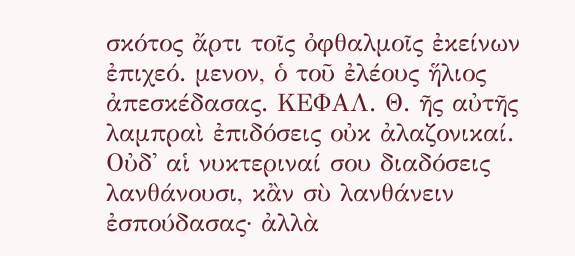σκότος ἄρτι τοῖς ὀφθαλμοῖς ἐκείνων ἐπιχεό. μενον, ὁ τοῦ ἐλέους ἥλιος ἀπεσκέδασας. ΚΕΦΑΛ. Θ. ῆς αὐτῆς λαμπραὶ ἐπιδόσεις οὐκ ἀλαζονικαί. Οὐδ' αἱ νυκτεριναί σου διαδόσεις λανθάνουσι, κἂν σὺ λανθάνειν ἐσπούδασας· ἀλλὰ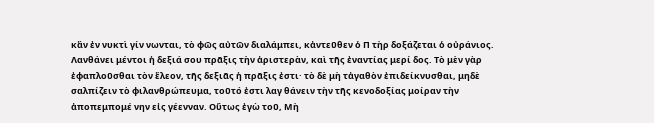κἂν ἐν νυκτὶ γίν νωνται, τὸ φῶς αὐτῶν διαλάμπει, κἀντεῦθεν ὁ Π τὴρ δοξάζεται ὁ οὐράνιος. Λανθάνει μέντοι ἡ δεξιά σου πρᾶξις τὴν ἀριστερὰν, καὶ τῆς ἐναντίας μερί δος. Τὸ μὲν γὰρ ἐφαπλοῦσθαι τὸν ἔλεον, τῆς δεξιᾶς ἡ πρᾶξις ἐστι· τὸ δὲ μὴ τἀγαθὸν ἐπιδείκνυσθαι, μηδὲ σαλπίζειν τὸ φιλανθρώπευμα, τοῦτό ἐστι λαγ θάνειν τὴν τῆς κενοδοξίας μοίραν τὴν ἀποπεμπομέ νην εἰς γέενναν. Οὕτως ἐγὼ τοῦ, Μὴ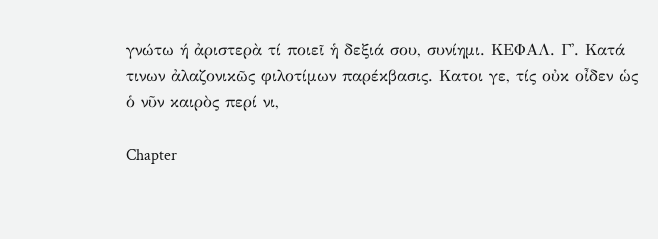γνώτω ή ἀριστερὰ τί ποιεῖ ἡ δεξιά σου, συνίημι. ΚΕΦΑΛ. Γ'. Κατά τινων ἀλαζονικῶς φιλοτίμων παρέκβασις. Κατοι γε, τίς οὐκ οἶδεν ὡς ὁ νῦν καιρὸς περί νι,

Chapter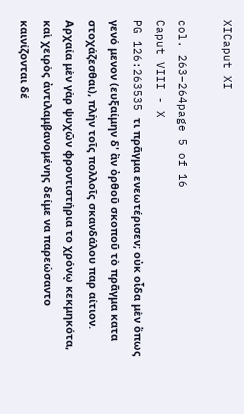XICaput XI

col. 263–264page 5 of 16
Caput VIII - X
PG 126:263535 τι πρᾶγμα ενεωτέρισεν; οὐκ οἶδα μὲν ὅπως γενό μενον (ευξαίμην δ' ἂν ὀρθοῦ σκοποῦ τὸ πρᾶγμα κατα στοχάζεσθαι), πλὴν τοῖς πολλοῖς σκανδάλου παρ αίτιον. Αρχαία μὲν γὰρ ψυχῶν φροντιστήρια το χρόνῳ κεκμηκότα, καὶ χειρὸς ἀντιλαμβανομένης δείμε να παρεώσαντο καινίζονται δέ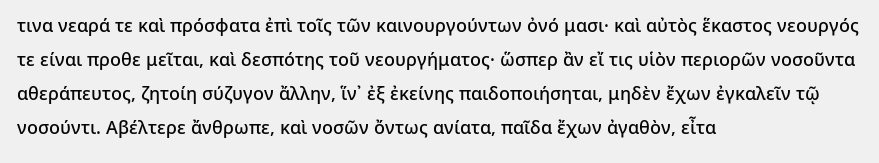τινα νεαρά τε καὶ πρόσφατα ἐπὶ τοῖς τῶν καινουργούντων ὀνό μασι· καὶ αὐτὸς ἕκαστος νεουργός τε είναι προθε μεῖται, καὶ δεσπότης τοῦ νεουργήματος· ὥσπερ ἂν εἴ τις υἱὸν περιορῶν νοσοῦντα αθεράπευτος, ζητοίη σύζυγον ἄλλην, ἵν᾽ ἐξ ἐκείνης παιδοποιήσηται, μηδὲν ἔχων ἐγκαλεῖν τῷ νοσούντι. Αβέλτερε ἄνθρωπε, καὶ νοσῶν ὄντως ανίατα, παῖδα ἔχων ἀγαθὸν, εἶτα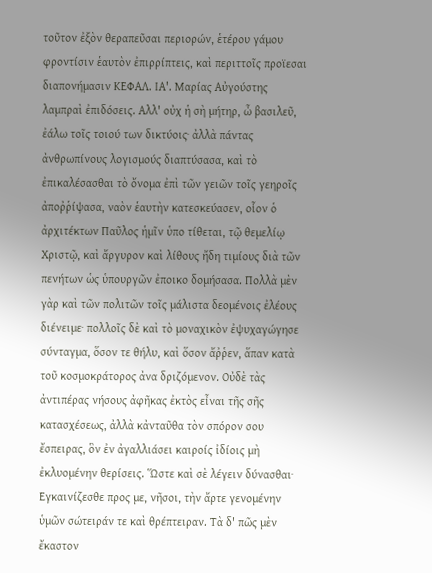τοῦτον ἐξὸν θεραπεῦσαι περιορών, ἑτέρου γάμου φροντίσιν ἑαυτὸν ἐπιρρίπτεις, καὶ περιττοῖς προϊεσαι διαπονήμασιν ΚΕΦΑΛ. ΙΑ'. Μαρίας Αὐγούστης λαμπραὶ ἐπιδόσεις. Αλλ' οὐχ ἡ σὴ μήτηρ, ὦ βασιλεῦ, ἐάλω τοῖς τοιού των δικτύοις· ἀλλὰ πάντας ἀνθρωπίνους λογισμούς διαπτύσασα, καὶ τὸ ἐπικαλέσασθαι τὸ ὄνομα ἐπὶ τῶν γειῶν τοῖς γεηροῖς ἀποῤῥίψασα, ναὸν ἑαυτὴν κατεσκεύασεν, οἷον ὁ ἀρχιτέκτων Παῦλος ἡμῖν ὑπο τίθεται, τῷ θεμελίῳ Χριστῷ, καὶ ἄργυρον καὶ λίθους ἤδη τιμίους διὰ τῶν πενήτων ὡς ὑπουργῶν ἐποικο δομήσασα. Πολλὰ μὲν γὰρ καὶ τῶν πολιτῶν τοῖς μάλιστα δεομένοις ἐλέους διένειμε· πολλοῖς δὲ καὶ τὸ μοναχικὸν ἐψυχαγώγησε σύνταγμα, ὅσον τε θήλυ, καὶ ὅσον ἄῤῥεν, ἅπαν κατὰ τοῦ κοσμοκράτορος ἀνα δριζόμενον. Οὐδὲ τὰς ἀντιπέρας νήσους ἀφῆκας ἐκτὸς εἶναι τῆς σῆς κατασχέσεως, ἀλλὰ κἀνταῦθα τὸν σπόρον σου ἔσπειρας, ὃν ἐν ἀγαλλιάσει καιροίς ἰδίοις μὴ ἐκλυομένην θερίσεις. Ὥστε καὶ σὲ λέγειν δύνασθαι· Εγκαινίζεσθε προς με, νῆσοι, τὴν ἄρτε γενομένην ὑμῶν σώτειράν τε καὶ θρέπτειραν. Τὰ δ' πῶς μὲν ἔκαστον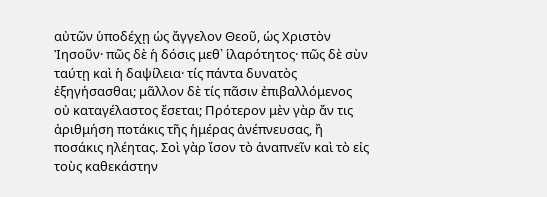αὐτῶν ὑποδέχῃ ὡς ἄγγελον Θεοῦ, ὡς Χριστὸν Ἰησοῦν· πῶς δὲ ἡ δόσις μεθ᾽ ἱλαρότητος· πῶς δὲ σὺν ταύτῃ καὶ ἡ δαψίλεια· τίς πάντα δυνατὸς ἐξηγήσασθαι; μᾶλλον δὲ τίς πᾶσιν ἐπιβαλλόμενος οὐ καταγέλαστος ἔσεται; Πρότερον μὲν γὰρ ἄν τις ἀριθμήση ποτάκις τῆς ἡμέρας ἀνέπνευσας, ἢ ποσάκις ηλέητας. Σοὶ γὰρ ἴσον τὸ ἀναπνεῖν καὶ τὸ εἰς τοὺς καθεκάστην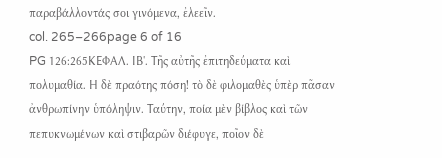παραβάλλοντάς σοι γινόμενα, ἐλεεῖν.
col. 265–266page 6 of 16
PG 126:265ΚΕΦΑΛ. ΙΒ'. Τῆς αὐτῆς ἐπιτηδεύματα καὶ πολυμαθία. Η δὲ πραότης πόση! τὸ δὲ φιλομαθὲς ὑπὲρ πᾶσαν ἀνθρωπίνην ὑπόληψιν. Ταύτην, ποία μὲν βίβλος καὶ τῶν πεπυκνωμένων καὶ στιβαρῶν διέφυγε, ποῖον δὲ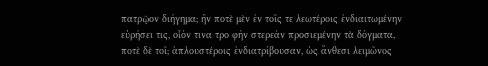πατρῷον διήγημα; ἢν ποτὲ μὲν ἐν τοῖς τε λεωτέροις ἐνδιαιτωμένην εὑρήσει τις, οἷόν τινα τρο φὴν στερεάν προσιεμένην τὰ δόγματα, ποτὲ δὲ τοῖ; ἁπλουστέροις ἐνδιατρίβουσαν, ὡς ἄνθεσι λειμῶνος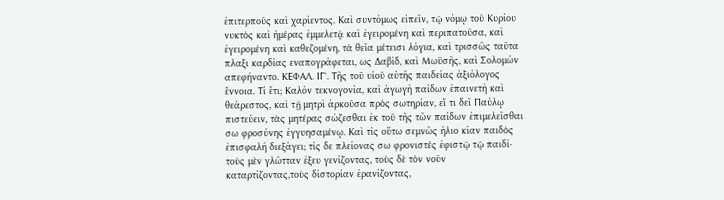ἐπιτερποῦς καὶ χαρίεντος. Καὶ συντόμως εἰπεῖν, τῷ νόμῳ τοῦ Κυρίου νυκτὸς καὶ ἡμέρας ἐμμελετᾷ καὶ ἐγειρομένη καὶ περιπατοῦσα, καὶ ἐγειρομένη καὶ καθεζομένη, τὰ θεῖα μέτεισι λόγια, καὶ τρισσῶς ταῦτα πλαξι καρδίας εναπογράφεται, ως Δαβίδ, καὶ Μωϋσῆς, καὶ Σολομών απεφήναντο. ΚΕΦΑΛ. ΙΓ'. Τῆς τοῦ υἱοῦ αὐτῆς παιδείας ἀξιόλογος ἔννοια. Τί ἔτι; Καλόν τεκνογονία, καὶ ἀγωγὴ παίδων ἐπαινετὴ καὶ θεάρεστος, καὶ τῇ μητρὶ ἀρκοῦσα πρὸς σωτηρίαν, εἴ τι δεῖ Παύλῳ πιστεύειν, τὰς μητέρας σώζεσθαι ἐκ τοῦ τῆς τῶν παίδων ἐπιμελεῖσθαι σω φροσύνης ἐγγυησαμένῳ. Καὶ τίς οὕτω σεμνῶς ἡλιο κίαν παιδὸς ἐπισφαλή διεξάγει; τίς δε πλείονας σω φρονιστές ἐφιστῷ τῷ παιδί· τοὺς μὲν γλῶτταν ἐξευ γενίζοντας, τοὺς δὲ τὸν νοῦν καταρτίζοντας,τοὺς δἱστορίαν ἐρανίζοντας,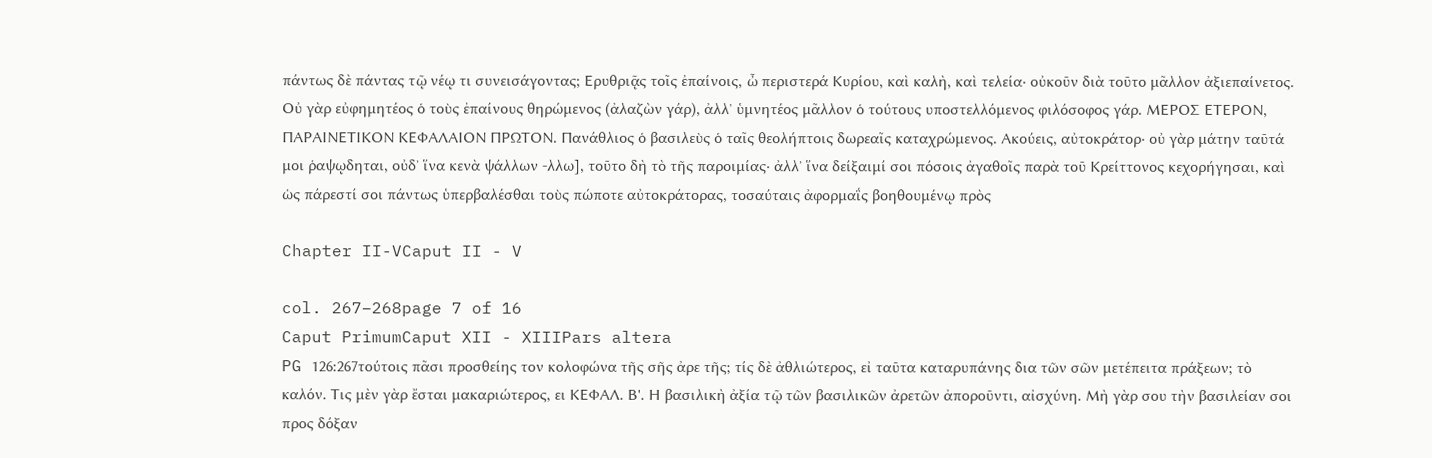πάντως δὲ πάντας τῷ νέῳ τι συνεισάγοντας; Ερυθριᾷς τοῖς ἐπαίνοις, ὦ περιστερά Κυρίου, καὶ καλὴ, καὶ τελεία· οὐκοῦν διὰ τοῦτο μᾶλλον ἀξιεπαίνετος. Οὐ γὰρ εὐφημητέος ὁ τοὺς ἐπαίνους θηρώμενος (ἀλαζὼν γάρ), ἀλλ᾽ ὑμνητέος μᾶλλον ὁ τούτους υποστελλόμενος φιλόσοφος γάρ. ΜΕΡΟΣ ΕΤΕΡΟΝ, ΠΑΡΑΙΝΕΤΙΚΟΝ ΚΕΦΑΛΑΙΟΝ ΠΡΩΤΟΝ. Πανάθλιος ὁ βασιλεὺς ὁ ταῖς θεολήπτοις δωρεαῖς καταχρώμενος. Ακούεις, αὐτοκράτορ· οὐ γὰρ μάτην ταῦτά μοι ῥαψῳδηται, οὐδ᾽ ἵνα κενὰ ψάλλων -λλω], τοῦτο δὴ τὸ τῆς παροιμίας· ἀλλ᾽ ἵνα δείξαιμί σοι πόσοις ἀγαθοῖς παρὰ τοῦ Κρείττονος κεχορήγησαι, καὶ ὡς πάρεστί σοι πάντως ὑπερβαλέσθαι τοὺς πώποτε αὐτοκράτορας, τοσαύταις ἀφορμαΐς βοηθουμένῳ πρὸς

Chapter II-VCaput II - V

col. 267–268page 7 of 16
Caput PrimumCaput XII - XIIIPars altera
PG 126:267τούτοις πᾶσι προσθείης τον κολοφώνα τῆς σῆς ἀρε τῆς; τίς δὲ ἀθλιώτερος, εἰ ταῦτα καταρυπάνης δια τῶν σῶν μετέπειτα πράξεων; τὸ καλόν. Τις μὲν γὰρ ἔσται μακαριώτερος, ει ΚΕΦΑΛ. Β'. Η βασιλικὴ ἀξία τῷ τῶν βασιλικῶν ἀρετῶν ἀποροῦντι, αἰσχύνη. Μὴ γὰρ σου τὴν βασιλείαν σοι προς δόξαν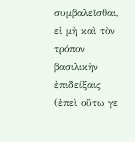συμβαλεῖσθαι, εἰ μὴ καὶ τὸν τρόπον βασιλικὴν ἐπιδείξαις (ἐπεὶ οὕτω γε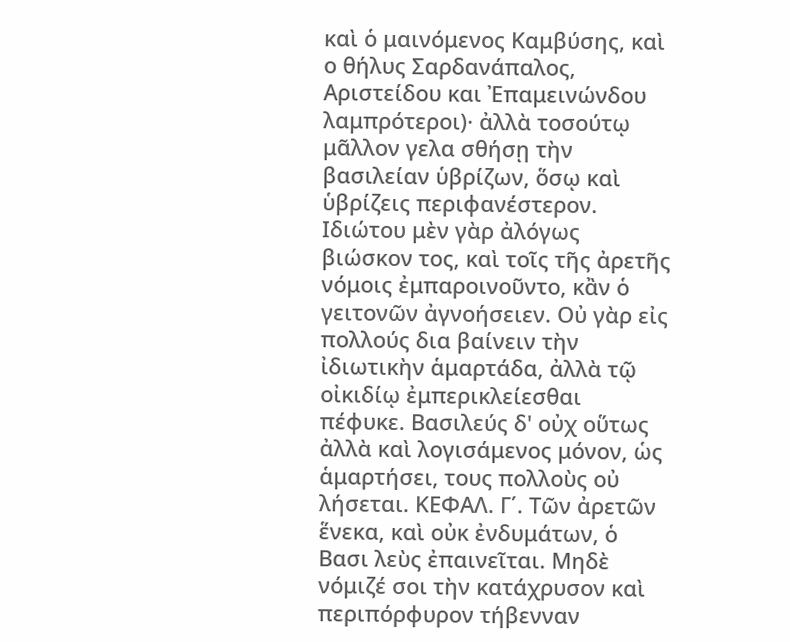καὶ ὁ μαινόμενος Καμβύσης, καὶ ο θήλυς Σαρδανάπαλος, Αριστείδου και Ἐπαμεινώνδου λαμπρότεροι)· ἀλλὰ τοσούτῳ μᾶλλον γελα σθήσῃ τὴν βασιλείαν ὑβρίζων, ὅσῳ καὶ ὑβρίζεις περιφανέστερον. Ιδιώτου μὲν γὰρ ἀλόγως βιώσκον τος, καὶ τοῖς τῆς ἀρετῆς νόμοις ἐμπαροινοῦντο, κἂν ὁ γειτονῶν ἀγνοήσειεν. Οὐ γὰρ εἰς πολλούς δια βαίνειν τὴν ἰδιωτικὴν ἁμαρτάδα, ἀλλὰ τῷ οἰκιδίῳ ἐμπερικλείεσθαι πέφυκε. Βασιλεύς δ' οὐχ οὕτως ἀλλὰ καὶ λογισάμενος μόνον, ὡς ἁμαρτήσει, τους πολλοὺς οὐ λήσεται. ΚΕΦΑΛ. Γ΄. Τῶν ἀρετῶν ἕνεκα, καὶ οὐκ ἐνδυμάτων, ὁ Βασι λεὺς ἐπαινεῖται. Μηδὲ νόμιζέ σοι τὴν κατάχρυσον καὶ περιπόρφυρον τήβενναν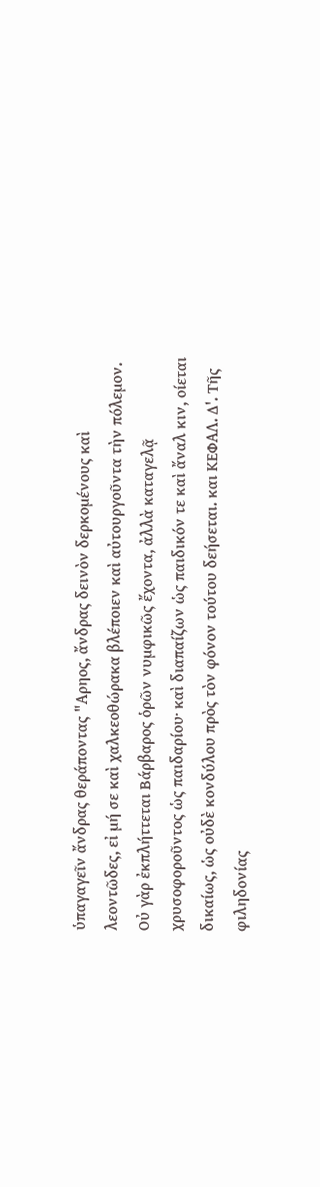ὑπαγαγεῖν ἄνδρας θεράποντας "Αρηος, ἄνδρας δεινὸν δερκομένους καὶ λεοντῶδες, εἰ μή σε καὶ χαλκεοθώρακα βλέποιεν καὶ αὐτουργοῦντα τὴν πόλεμον. Οὐ γὰρ ἐκπλήττεται Βάρβαρος ὁρῶν νυμφικῶς ἔχοντα, ἀλλὰ καταγελᾷ χρυσοφοροῦντος ὡς παιδαρίου· καὶ διαπαίζων ὡς παιδικόν τε καὶ ἄναλ κιν, οίεται δικαίως, ὡς οὐδὲ κονδύλου πρὸς τὸν φόνον τούτου δεήσεται. και ΚΕΦΑΛ. Δ'. Τῆς φιληδονίας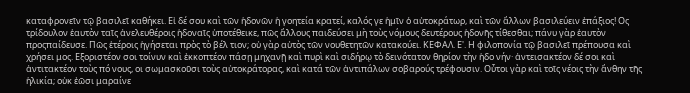καταφρονεῖν τῷ βασιλεῖ καθήκει. Εἰ δέ σου καὶ τῶν ἡδονῶν ἡ γοητεία κρατεί, καλός γε ἡμῖν ὁ αὐτοκράτωρ, καὶ τῶν ἄλλων βασιλεύειν ἐπάξιος! Ος τρίδουλον ἑαυτὸν ταῖς ἀνελευθέροις ἡδοναῖς ὑποτέθεικε, πῶς ἄλλους παιδεύσει μὴ τοὺς νόμους δευτέρους ἡδονῆς τίθεσθαι; πάνυ γὰρ ἑαυτὸν προςπαίδευσε. Πῶς ἑτέροις ἡγήσεται πρὸς τὸ βέλ τιον; οὐ γὰρ αὐτὸς τῶν νουθετητῶν κατακούει. ΚΕΦΑΛ. Ε'. Η φιλοπονία τῷ βασιλεῖ πρέπουσα καὶ χρήσει μος. Εξοριστέον σοι τοίνυν καὶ ἐκκοπτέον πάσῃ μηχανῇ καὶ πυρὶ καὶ σιδήρῳ τὸ δεινότατον θηρίον τὴν ἡδο νήν· ἀντεισακτέον δέ σοι καὶ ἀντιτακτέον τοὺς πό νους, οι σωμασκοῦσι τοὺς αὐτοκράτορας, καὶ κατά τῶν ἀντιπάλων σοβαρούς τρέφουσιν. Οὗτοι γὰρ καὶ τοῖς νέοις τὴν ἄνθην τῆς ἡλικία; οὐκ ἐῶσι μαραίνε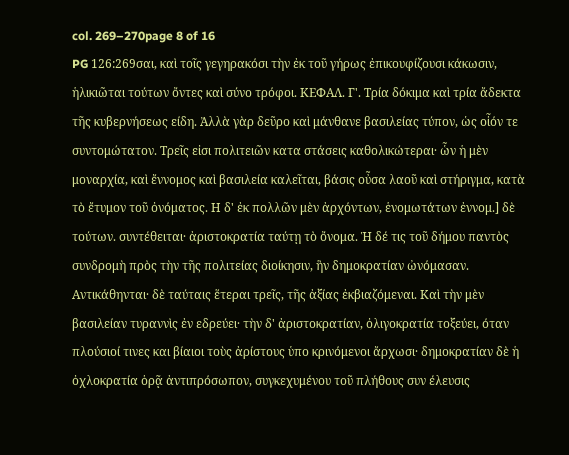col. 269–270page 8 of 16
PG 126:269σαι, καὶ τοῖς γεγηρακόσι τὴν ἐκ τοῦ γήρως ἐπικουφίζουσι κάκωσιν, ἡλικιῶται τούτων ὄντες καὶ σύνο τρόφοι. ΚΕΦΑΛ. Γ'. Τρία δόκιμα καὶ τρία ἄδεκτα τῆς κυβερνήσεως είδη. Ἀλλὰ γὰρ δεῦρο καὶ μάνθανε βασιλείας τύπον, ὡς οἷόν τε συντομώτατον. Τρεῖς εἰσι πολιτειῶν κατα στάσεις καθολικώτεραι· ὧν ἡ μὲν μοναρχία, καὶ ἔννομος καὶ βασιλεία καλεῖται, βάσις οὖσα λαοῦ καὶ στήριγμα, κατὰ τὸ ἔτυμον τοῦ ὀνόματος. Η δ' ἐκ πολλῶν μὲν ἀρχόντων, ἑνομωτάτων ἐννομ.] δὲ τούτων. συντέθειται· ἀριστοκρατία ταύτῃ τὸ ὄνομα. Ἡ δέ τις τοῦ δήμου παντὸς συνδρομὴ πρὸς τὴν τῆς πολιτείας διοίκησιν, ἣν δημοκρατίαν ὠνόμασαν. Αντικάθηνται· δὲ ταύταις ἕτεραι τρεῖς, τῆς ἀξίας ἐκβιαζόμεναι. Καὶ τὴν μὲν βασιλείαν τυραννὶς ἐν εδρεύει· τὴν δ' ἀριστοκρατίαν, ὀλιγοκρατία τοξεύει, όταν πλούσιοί τινες και βίαιοι τοὺς ἀρίστους ὑπο κρινόμενοι ἄρχωσι· δημοκρατίαν δὲ ἡ ὀχλοκρατία ὁρᾷ ἀντιπρόσωπον, συγκεχυμένου τοῦ πλήθους συν έλευσις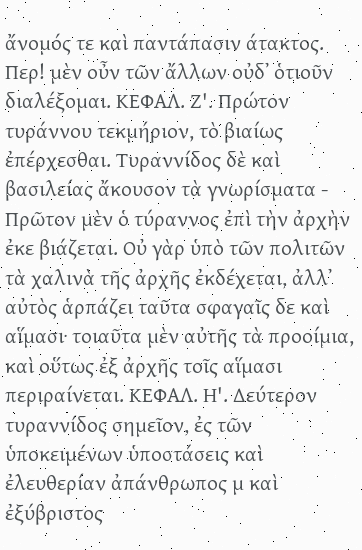ἄνομός τε καὶ παντάπασιν άτακτος. Περ! μὲν οὖν τῶν ἄλλων οὐδ᾽ ὁτιοῦν διαλέξομαι. ΚΕΦΑΛ. Ζ'. Πρώτον τυράννου τεκμήριον, τὸ βιαίως ἐπέρχεσθαι. Τυραννίδος δὲ καὶ βασιλείας ἄκουσον τὰ γνωρίσματα - Πρῶτον μὲν ὁ τύραννος ἐπὶ τὴν ἀρχὴν ἐκε βιάζεται. Οὐ γὰρ ὑπὸ τῶν πολιτῶν τὰ χαλινὰ τῆς ἀρχῆς ἐκδέχεται, ἀλλ᾽ αὐτὸς ἁρπάζει ταῦτα σφαγαῖς δε καὶ αἵμασι· τοιαῦτα μὲν αὐτῆς τὰ προοίμια, καὶ οὕτως ἐξ ἀρχῆς τοῖς αἵμασι περιραίνεται. ΚΕΦΑΛ. Η'. Δεύτερον τυραννίδος σημεῖον, ἐς τῶν ὑποκειμένων ὑποστάσεις καὶ ἐλευθερίαν ἀπάνθρωπος μ καὶ ἐξύβριστος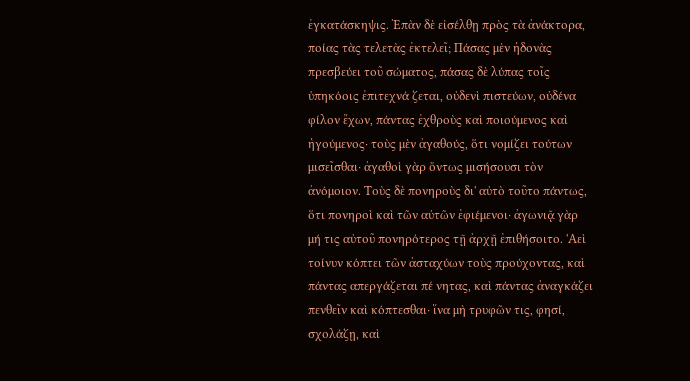ἐγκατάσκηψις. Ἐπὰν δὲ εἰσέλθῃ πρὸς τὰ ἀνάκτορα, ποίας τὰς τελετὰς ἐκτελεῖ; Πάσας μὲν ἡδονὰς πρεσβεύει τοῦ σώματος, πάσας δὲ λύπας τοῖς ὑπηκόοις ἐπιτεχνά ζεται, οὐδενὶ πιστεύων, οὐδένα φίλον ἔχων, πάντας ἐχθροὺς καὶ ποιούμενος καὶ ἡγούμενος· τοὺς μὲν ἀγαθούς, ὅτι νομίζει τούτων μισεῖσθαι· ἀγαθοὶ γὰρ ὄντως μισήσουσι τὸν ἀνόμοιον. Τοὺς δὲ πονηροὺς δι' αὐτὸ τοῦτο πάντως, ὅτι πονηροὶ καὶ τῶν αὐτῶν ἐφιέμενοι· ἀγωνιᾷ γὰρ μή τις αὐτοῦ πονηρότερος τῇ ἀρχῇ ἐπιθήσοιτο. 'Αεὶ τοίνυν κόπτει τῶν ἀσταχύων τοὺς προύχοντας, καὶ πάντας απεργάζεται πέ νητας, καὶ πάντας ἀναγκάζει πενθεῖν καὶ κόπτεσθαι· ἵνα μὴ τρυφῶν τις, φησί, σχολάζῃ, καὶ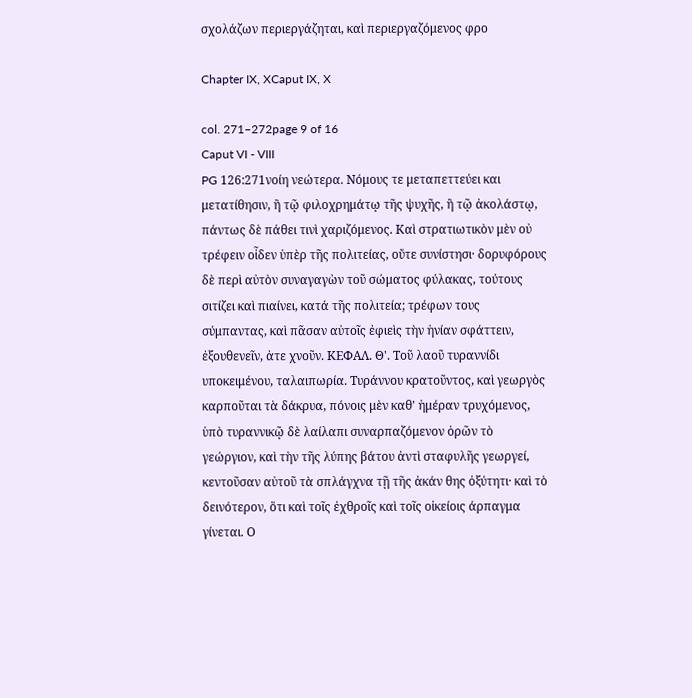σχολάζων περιεργάζηται, καὶ περιεργαζόμενος φρο

Chapter IX, XCaput IX, X

col. 271–272page 9 of 16
Caput VI - VIII
PG 126:271νοίη νεώτερα. Νόμους τε μεταπεττεύει και μετατίθησιν, ἢ τῷ φιλοχρημάτῳ τῆς ψυχῆς, ἢ τῷ ἀκολάστῳ, πάντως δὲ πάθει τινὶ χαριζόμενος. Καὶ στρατιωτικὸν μὲν οὐ τρέφειν οἶδεν ὑπὲρ τῆς πολιτείας, οὔτε συνίστησι· δορυφόρους δὲ περὶ αὐτὸν συναγαγὼν τοῦ σώματος φύλακας, τούτους σιτίζει καὶ πιαίνει, κατά τῆς πολιτεία; τρέφων τους σύμπαντας, καὶ πᾶσαν αὐτοῖς ἐφιεὶς τὴν ἡνίαν σφάττειν, ἐξουθενεῖν, ἀτε χνοῦν. ΚΕΦΑΛ. Θ'. Τοῦ λαοῦ τυραννίδι υποκειμένου, ταλαιπωρία. Τυράννου κρατοῦντος, καὶ γεωργὸς καρποῦται τὰ δάκρυα, πόνοις μὲν καθ' ἡμέραν τρυχόμενος, ὑπὸ τυραννικῷ δὲ λαίλαπι συναρπαζόμενον ὁρῶν τὸ γεώργιον, καὶ τὴν τῆς λύπης βάτου ἀντὶ σταφυλῆς γεωργεί, κεντοῦσαν αὐτοῦ τὰ σπλάγχνα τῇ τῆς ἀκάν θης ὀξύτητι· καὶ τὸ δεινότερον, ὅτι καὶ τοῖς ἐχθροῖς καὶ τοῖς οἰκείοις άρπαγμα γίνεται. Ο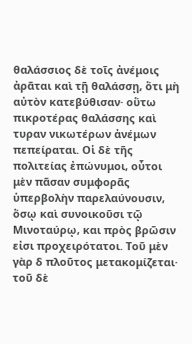θαλάσσιος δὲ τοῖς ἀνέμοις ἀρᾶται καὶ τῇ θαλάσσῃ, ὅτι μὴ αὐτὸν κατεβύθισαν· οὕτω πικροτέρας θαλάσσης καὶ τυραν νικωτέρων ἀνέμων πεπείραται. Οἱ δὲ τῆς πολιτείας ἐπώνυμοι, οὗτοι μὲν πᾶσαν συμφορᾶς ὑπερβολὴν παρελαύνουσιν, ὅσῳ καὶ συνοικοῦσι τῷ Μινοταύρῳ, και πρὸς βρῶσιν εἰσι προχειρότατοι. Τοῦ μὲν γὰρ δ πλοῦτος μετακομίζεται· τοῦ δὲ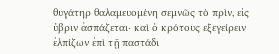θυγάτηρ θαλαμευομένη σεμνῶς τὸ πρὶν, εἰς ὑβριν ἀσπάζεται· καὶ ὁ κρότους εξεγείρειν ἐλπίζων ἐπὶ τῇ παστάδι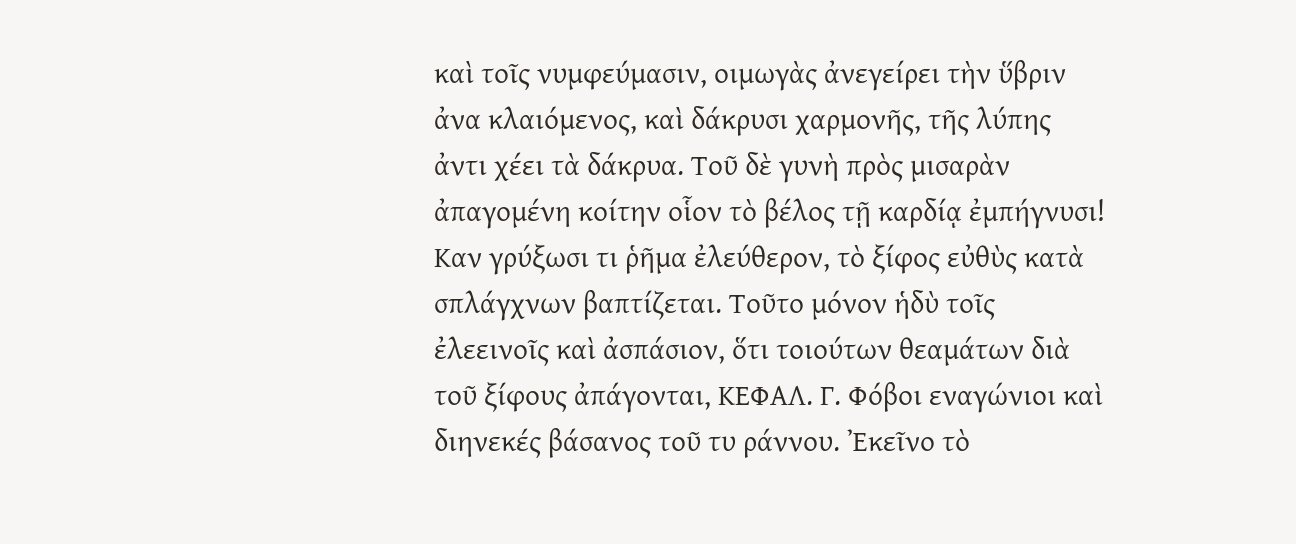καὶ τοῖς νυμφεύμασιν, οιμωγὰς ἀνεγείρει τὴν ὕβριν ἀνα κλαιόμενος, καὶ δάκρυσι χαρμονῆς, τῆς λύπης ἀντι χέει τὰ δάκρυα. Τοῦ δὲ γυνὴ πρὸς μισαρὰν ἀπαγομένη κοίτην οἷον τὸ βέλος τῇ καρδίᾳ ἐμπήγνυσι! Καν γρύξωσι τι ῥῆμα ἐλεύθερον, τὸ ξίφος εὐθὺς κατὰ σπλάγχνων βαπτίζεται. Τοῦτο μόνον ἡδὺ τοῖς ἐλεεινοῖς καὶ ἀσπάσιον, ὅτι τοιούτων θεαμάτων διὰ τοῦ ξίφους ἀπάγονται, ΚΕΦΑΛ. Γ. Φόβοι εναγώνιοι καὶ διηνεκές βάσανος τοῦ τυ ράννου. Ἐκεῖνο τὸ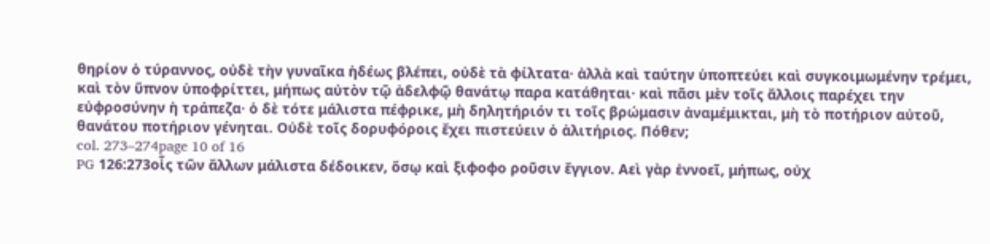θηρίον ὁ τύραννος, οὐδὲ τὴν γυναῖκα ἡδέως βλέπει, οὐδὲ τὰ φίλτατα· ἀλλὰ καὶ ταύτην ὑποπτεύει καὶ συγκοιμωμένην τρέμει, καὶ τὸν ὕπνον ὑποφρίττει, μήπως αὐτὸν τῷ ἀδελφῷ θανάτῳ παρα κατάθηται· καὶ πᾶσι μὲν τοῖς ἄλλοις παρέχει την εὐφροσύνην ἡ τράπεζα· ὁ δὲ τότε μάλιστα πέφρικε, μὴ δηλητήριόν τι τοῖς βρώμασιν ἀναμέμικται, μὴ τὸ ποτήριον αὐτοῦ, θανάτου ποτήριον γένηται. Οὐδὲ τοῖς δορυφόροις ἔχει πιστεύειν ὁ ἀλιτήριος. Πόθεν;
col. 273–274page 10 of 16
PG 126:273οἷς τῶν ἄλλων μάλιστα δέδοικεν, ὅσῳ καὶ ξιφοφο ροῦσιν ἔγγιον. Αεὶ γὰρ ἐννοεῖ, μήπως, οὐχ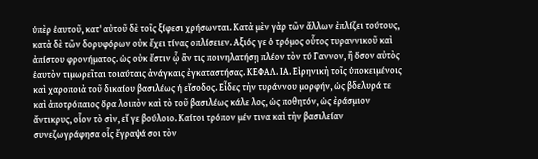ὑπὲρ ἑαυτοῦ, κατ' αὐτοῦ δὲ τοῖς ξίφεσι χρήσωνται. Κατὰ μὲν γὰρ τῶν ἄλλων ἐπλίζει τούτους, κατὰ δὲ τῶν δορυφόρων οὐκ ἔχει τίνας οπλίσειεν. Αξιός γε ὁ τρόμος οὗτος τυραννικοῦ καὶ ἀπίστου φρονήματος. ὡς οὐκ ἔστιν ᾧ ἂν τις ποινηλατήσῃ πλέον τὸν τύ Γαννον, ἢ ὅσον αὐτὸς ἑαυτὸν τιμωρεῖται τοιαύταις ἀνάγκαις ἐγκαταστήσας. ΚΕΦΑΛ. ΙΑ. Εἰρηνικὴ τοῖς ὑποκειμένοις καὶ χαροποιὰ τοῦ δικαίου βασιλέως ἡ εἴσοδος. Εἶδες τὴν τυράννου μορφήν, ὡς βδελυρά τε καὶ ἀποτρόπαιος ὅρα λοιπὸν καὶ τὸ τοῦ βασιλέως κάλε λος, ὡς ποθητόν, ὡς ἐράσμιον ἄντικρυς, οἷον τὸ σὶν, εἴ γε βούλοιο. Καίτοι τρόπον μέν τινα καὶ τὴν βασιλείαν συνεζωγράφησα οἷς ἔγραψά σοι τὸν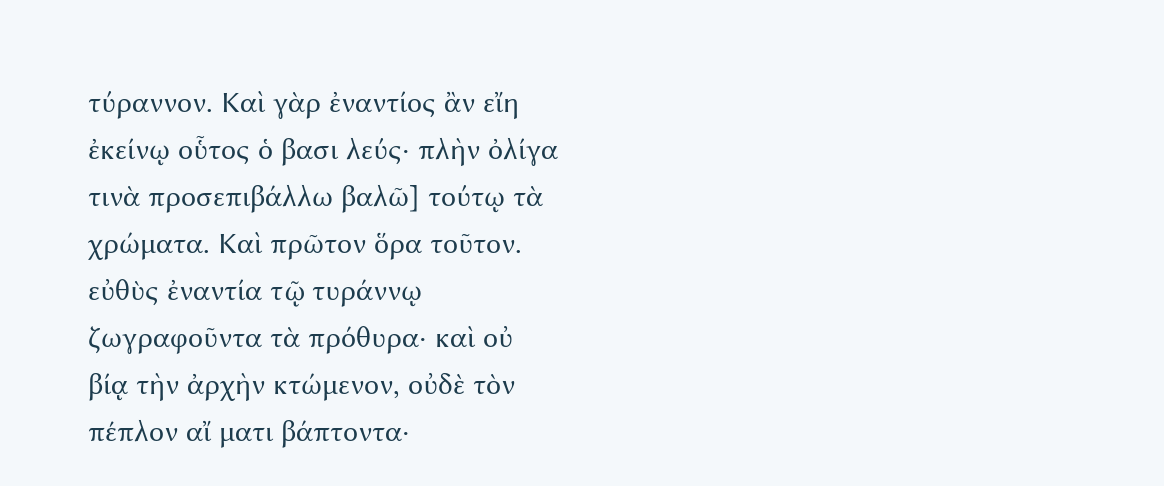τύραννον. Καὶ γὰρ ἐναντίος ἂν εἴη ἐκείνῳ οὗτος ὁ βασι λεύς· πλὴν ὀλίγα τινὰ προσεπιβάλλω βαλῶ] τούτῳ τὰ χρώματα. Καὶ πρῶτον ὅρα τοῦτον. εὐθὺς ἐναντία τῷ τυράννῳ ζωγραφοῦντα τὰ πρόθυρα· καὶ οὐ βίᾳ τὴν ἀρχὴν κτώμενον, οὐδὲ τὸν πέπλον αἴ ματι βάπτοντα·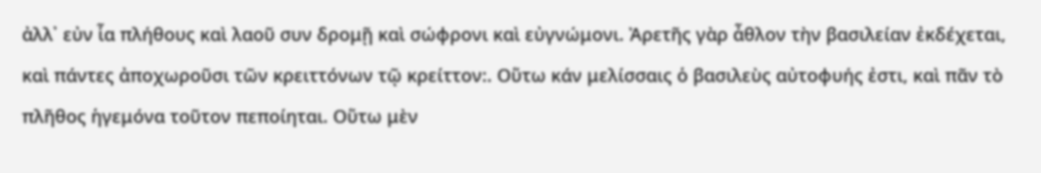ἀλλ᾽ εὐν ἷα πλήθους καὶ λαοῦ συν δρομῇ καὶ σώφρονι καὶ εὐγνώμονι. Ἀρετῆς γὰρ ἆθλον τὴν βασιλείαν ἐκδέχεται, καὶ πάντες ἀποχωροῦσι τῶν κρειττόνων τῷ κρείττον:. Οὕτω κάν μελίσσαις ὁ βασιλεὺς αὐτοφυής ἐστι, καὶ πᾶν τὸ πλῆθος ἡγεμόνα τοῦτον πεποίηται. Οὕτω μὲν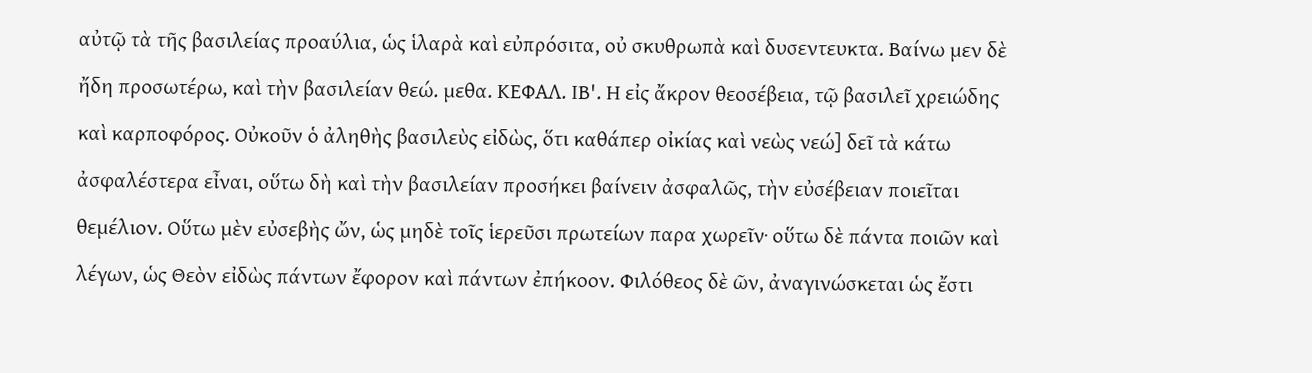αὐτῷ τὰ τῆς βασιλείας προαύλια, ὡς ἱλαρὰ καὶ εὐπρόσιτα, οὐ σκυθρωπὰ καὶ δυσεντευκτα. Βαίνω μεν δὲ ἤδη προσωτέρω, καὶ τὴν βασιλείαν θεώ. μεθα. ΚΕΦΑΛ. ΙΒ'. Η εἰς ἄκρον θεοσέβεια, τῷ βασιλεῖ χρειώδης καὶ καρποφόρος. Οὐκοῦν ὁ ἀληθὴς βασιλεὺς εἰδὼς, ὅτι καθάπερ οἰκίας καὶ νεὼς νεώ] δεῖ τὰ κάτω ἀσφαλέστερα εἶναι, οὕτω δὴ καὶ τὴν βασιλείαν προσήκει βαίνειν ἀσφαλῶς, τὴν εὐσέβειαν ποιεῖται θεμέλιον. Οὕτω μὲν εὐσεβὴς ὤν, ὡς μηδὲ τοῖς ἱερεῦσι πρωτείων παρα χωρεῖν· οὕτω δὲ πάντα ποιῶν καὶ λέγων, ὡς Θεὸν εἰδὼς πάντων ἔφορον καὶ πάντων ἐπήκοον. Φιλόθεος δὲ ῶν, ἀναγινώσκεται ὡς ἔστι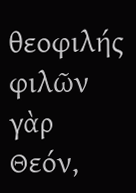θεοφιλής φιλῶν γὰρ Θεόν,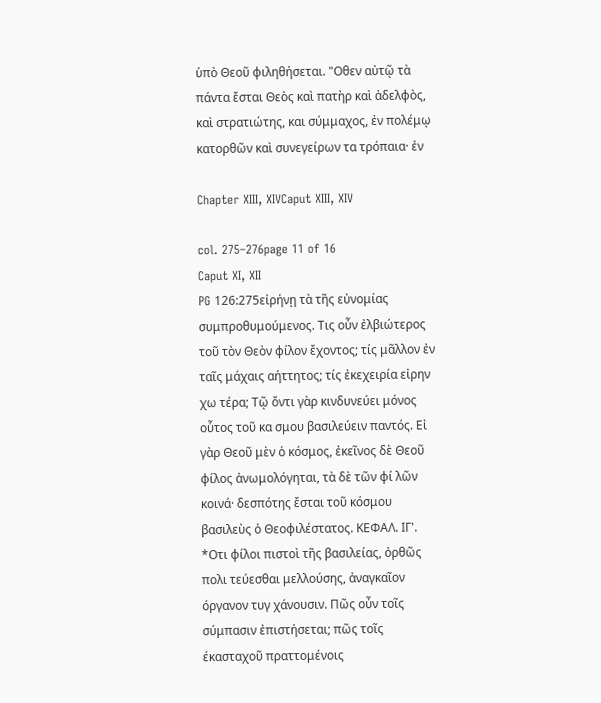ὑπὸ Θεοῦ φιληθήσεται. "Οθεν αὐτῷ τὰ πάντα ἔσται Θεὸς καὶ πατὴρ καὶ ἀδελφὸς, καὶ στρατιώτης, και σύμμαχος, ἐν πολέμῳ κατορθῶν καὶ συνεγείρων τα τρόπαια· ἐν

Chapter XIII, XIVCaput XIII, XIV

col. 275–276page 11 of 16
Caput XI, XII
PG 126:275εἰρήνῃ τὰ τῆς εὐνομίας συμπροθυμούμενος. Τις οὖν ἐλβιώτερος τοῦ τὸν Θεὸν φίλον ἔχοντος; τίς μᾶλλον ἐν ταῖς μάχαις αήττητος; τίς ἐκεχειρία εἰρην χω τέρα; Τῷ ὄντι γὰρ κινδυνεύει μόνος οὗτος τοῦ κα σμου βασιλεύειν παντός. Εἰ γὰρ Θεοῦ μὲν ὁ κόσμος, ἐκεῖνος δὲ Θεοῦ φίλος ἀνωμολόγηται, τὰ δὲ τῶν φί λῶν κοινά· δεσπότης ἔσται τοῦ κόσμου βασιλεὺς ὁ Θεοφιλέστατος. ΚΕΦΑΛ. ΙΓ'. *Οτι φίλοι πιστοὶ τῆς βασιλείας, ὀρθῶς πολι τεύεσθαι μελλούσης, ἀναγκαῖον όργανον τυγ χάνουσιν. Πῶς οὖν τοῖς σύμπασιν ἐπιστήσεται; πῶς τοῖς έκασταχοῦ πραττομένοις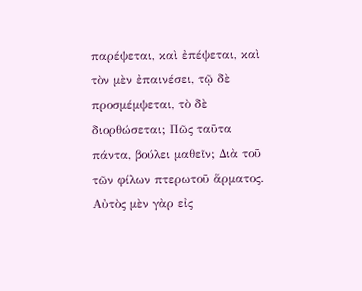παρέψεται, καὶ ἐπέψεται, καὶ τὸν μὲν ἐπαινέσει, τῷ δὲ προσμέμψεται, τὸ δὲ διορθώσεται; Πῶς ταῦτα πάντα, βούλει μαθεῖν; Διὰ τοῦ τῶν φίλων πτερωτοῦ ἅρματος. Αὐτὸς μὲν γὰρ εἰς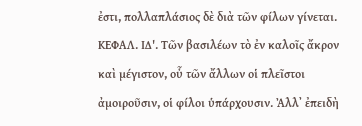ἐστι, πολλαπλάσιος δὲ διὰ τῶν φίλων γίνεται. ΚΕΦΑΛ. ΙΔ'. Τῶν βασιλέων τὸ ἐν καλοῖς ἄκρον καὶ μέγιστον, οὗ τῶν ἄλλων οἱ πλεῖστοι ἀμοιροῦσιν, οἱ φίλοι ὑπάρχουσιν. Ἀλλ᾽ ἐπειδὴ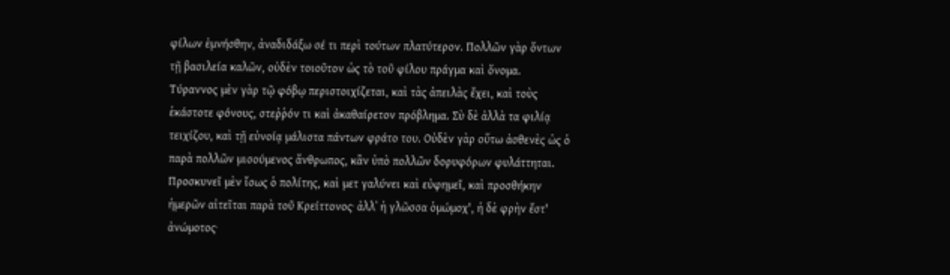φίλων ἐμνήσθην, ἀναδιδάξω σέ τι περὶ τούτων πλατύτερον. Πολλῶν γὰρ ὄντων τῇ βασιλεία καλῶν, οὐδὲν τοιοῦτον ὡς τὸ τοῦ φίλου πράγμα καὶ ὄνομα. Τύραννος μὲν γὰρ τῷ φόβῳ περιστοιχίζεται, καὶ τὰς ἀπειλὰς ἔχει, καὶ τοὺς ἑκάστοτε φόνους, στεῤῥόν τι καὶ ἀκαθαίρετον πρόβλημα. Σὺ δὲ ἀλλὰ τα φιλίᾳ τειχίζου, καὶ τῇ εὐνοίᾳ μάλιστα πάντων φράτο του. Οὐδὲν γὰρ οὕτω ἀσθενὲς ὡς ὁ παρὰ πολλῶν μισούμενος ἄνθρωπος, κἂν ὑπὸ πολλῶν δορυφόρων φυλάττηται. Προσκυνεῖ μὲν ἴσως ὁ πολίτης, καὶ μετ γαλύνει καὶ εὐφημεῖ, καὶ προσθήκην ἡμερῶν αἰτεῖται παρὰ τοῦ Κρείττονος· ἀλλ᾽ ἡ γλῶσσα ὁμώμοχ', ἡ δὲ φρὴν ἔστ' ἀνώμοτος·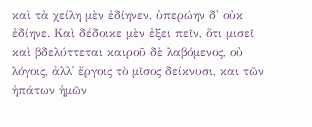καὶ τὰ χείλη μὲν ἐδίηνεν, ὑπερώην δ' οὐκ ἐδίηνε. Καὶ δέδοικε μὲν ἐξει πεῖν, ὅτι μισεῖ καὶ βδελύττεται καιροῦ δὲ λαβόμενος, οὐ λόγοις, ἀλλ᾽ ἔργοις τὸ μῖσος δείκνυσι, και τῶν ἡπάτων ἡμῶν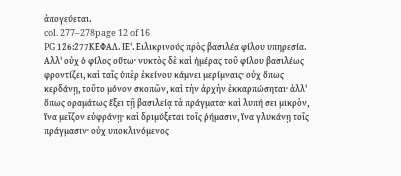ἀπογεύεται.
col. 277–278page 12 of 16
PG 126:277ΚΕΦΑΛ. ΙΕ'. Ειλικρινούς πρὸς βασιλέα φίλου υπηρεσία. Αλλ' οὐχ ὁ φίλος οὕτω· νυκτὸς δὲ καὶ ἡμέρας τοῦ φίλου βασιλέως φροντίζει, καὶ ταῖς ὑπὲρ ἐκείνου κάμνει μερίμναις· οὐχ ὅπως κερδάνῃ, τοῦτο μόνον σκοπῶν, καὶ τὴν ἀρχὴν ἐκκαρπώσηται· ἀλλ' ὅπως οραμάτως ἕξει τῇ βασιλείᾳ τὰ πράγματα· καὶ λυπή σει μικρὸν, ἵνα μεῖζον εὐφράνῃ· καὶ δριμύξεται τοῖς ῥήμασιν, ἵνα γλυκάνῃ τοῖς πράγμασιν· οὐχ υποκλινόμενος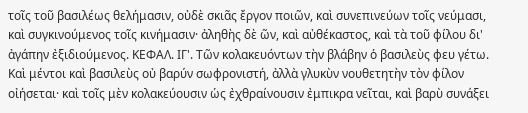τοῖς τοῦ βασιλέως θελήμασιν, οὐδὲ σκιᾶς ἔργον ποιῶν, καὶ συνεπινεύων τοῖς νεύμασι, καὶ συγκινούμενος τοῖς κινήμασιν· ἀληθὴς δὲ ῶν, καὶ αὐθέκαστος, καὶ τὰ τοῦ φίλου δι' ἀγάπην ἐξιδιούμενος. ΚΕΦΑΛ. ΙΓ'. Τῶν κολακευόντων τὴν βλάβην ὁ βασιλεὺς φευ γέτω. Καὶ μέντοι καὶ βασιλεὺς οὐ βαρύν σωφρονιστή, ἀλλὰ γλυκὺν νουθετητὴν τὸν φίλον οἰήσεται· καὶ τοῖς μὲν κολακεύουσιν ὡς ἐχθραίνουσιν ἐμπικρα νεῖται, καὶ βαρὺ συνάξει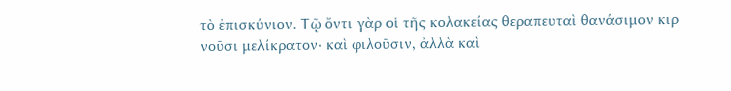τὸ ἐπισκύνιον. Τῷ ὄντι γὰρ οἱ τῆς κολακείας θεραπευταὶ θανάσιμον κιρ νοῦσι μελίκρατον· καὶ φιλοῦσιν, ἀλλὰ καὶ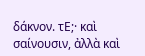δάκνον. τΕ;· καὶ σαίνουσιν, ἀλλὰ καὶ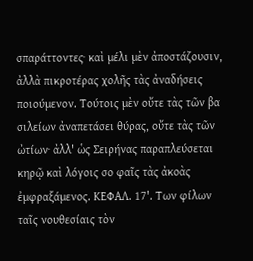σπαράττοντες· καὶ μέλι μὲν ἀποστάζουσιν, ἀλλὰ πικροτέρας χολῆς τὰς ἀναδήσεις ποιούμενον. Τούτοις μὲν οὔτε τὰς τῶν βα σιλείων ἀναπετάσει θύρας, οὔτε τὰς τῶν ὠτίων· ἀλλ' ὡς Σειρήνας παραπλεύσεται κηρῷ καὶ λόγοις σο φαῖς τὰς ἀκοὰς ἐμφραξάμενος. ΚΕΦΑΛ. 17'. Των φίλων ταῖς νουθεσίαις τὸν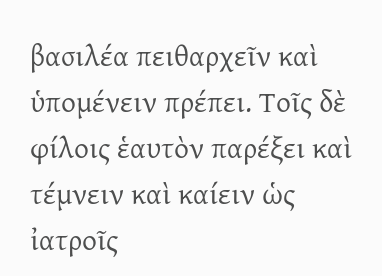βασιλέα πειθαρχεῖν καὶ ὑπομένειν πρέπει. Τοῖς δὲ φίλοις ἑαυτὸν παρέξει καὶ τέμνειν καὶ καίειν ὡς ἰατροῖς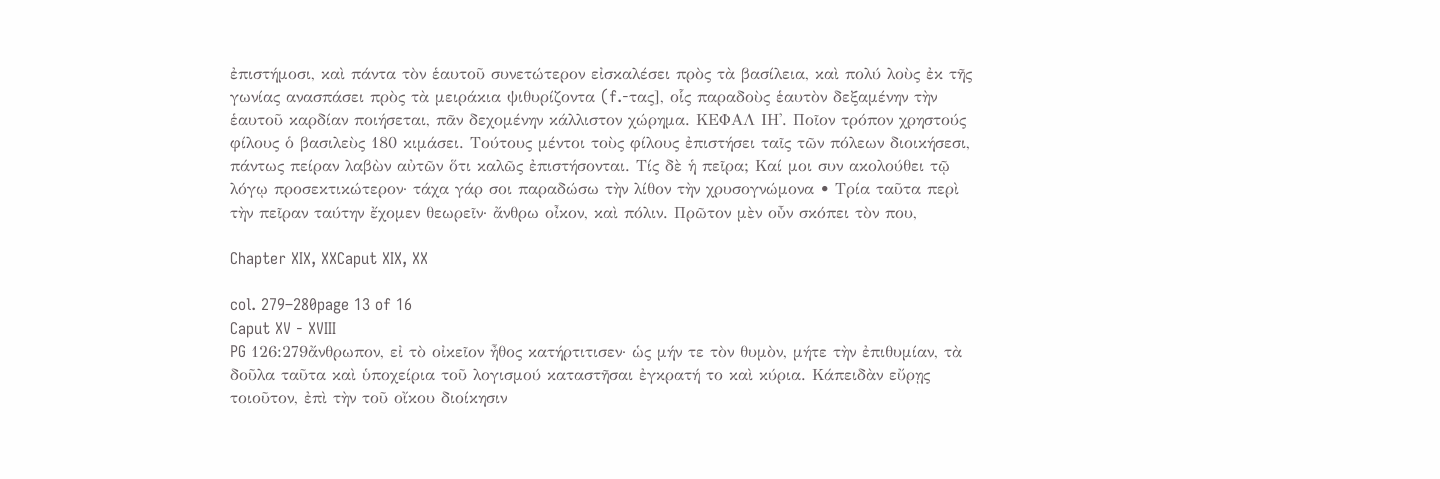ἐπιστήμοσι, καὶ πάντα τὸν ἑαυτοῦ συνετώτερον εἰσκαλέσει πρὸς τὰ βασίλεια, καὶ πολύ λοὺς ἐκ τῆς γωνίας ανασπάσει πρὸς τὰ μειράκια ψιθυρίζοντα (f.-τας], οἷς παραδοὺς ἑαυτὸν δεξαμένην τὴν ἑαυτοῦ καρδίαν ποιήσεται, πᾶν δεχομένην κάλλιστον χώρημα. ΚΕΦΑΛ ΙΗ'. Ποῖον τρόπον χρηστούς φίλους ὁ βασιλεὺς 180 κιμάσει. Τούτους μέντοι τοὺς φίλους ἐπιστήσει ταῖς τῶν πόλεων διοικήσεσι, πάντως πείραν λαβὼν αὐτῶν ὅτι καλῶς ἐπιστήσονται. Τίς δὲ ἡ πεῖρα; Καί μοι συν ακολούθει τῷ λόγῳ προσεκτικώτερον· τάχα γάρ σοι παραδώσω τὴν λίθον τὴν χρυσογνώμονα • Τρία ταῦτα περὶ τὴν πεῖραν ταύτην ἔχομεν θεωρεῖν· ἄνθρω οἶκον, καὶ πόλιν. Πρῶτον μὲν οὖν σκόπει τὸν που,

Chapter XIX, XXCaput XIX, XX

col. 279–280page 13 of 16
Caput XV - XVIII
PG 126:279ἄνθρωπον, εἰ τὸ οἰκεῖον ἦθος κατήρτιτισεν· ὡς μήν τε τὸν θυμὸν, μήτε τὴν ἐπιθυμίαν, τὰ δοῦλα ταῦτα καὶ ὑποχείρια τοῦ λογισμού καταστῆσαι ἐγκρατή το καὶ κύρια. Κάπειδὰν εὔρῃς τοιοῦτον, ἐπὶ τὴν τοῦ οἴκου διοίκησιν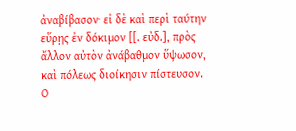ἀναβίβασον· εἰ δὲ καὶ περὶ ταύτην εὕρῃς ἐν δόκιμον [[. εὐδ.], πρὸς ἄλλον αὐτὸν ἀνάβαθμον ὕψωσον, καὶ πόλεως διοίκησιν πίστευσον. Ο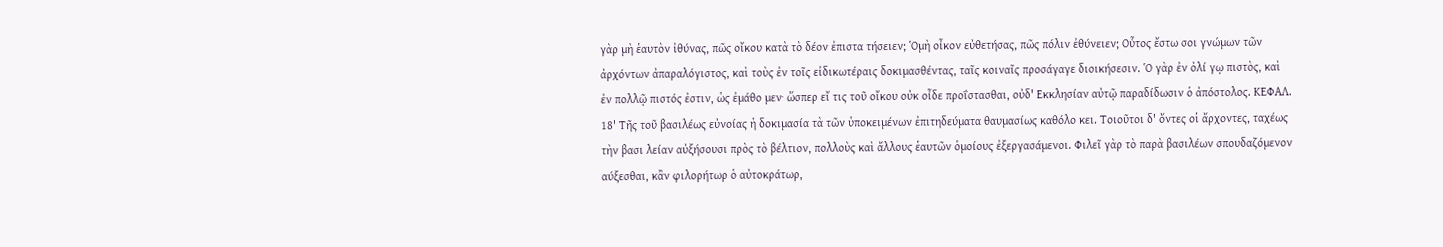γὰρ μὴ ἑαυτὸν ἰθύνας, πῶς οἴκου κατὰ τὸ δέον ἐπιστα τήσειεν; Ὁμὴ οἶκον εὐθετήσας, πῶς πόλιν ἐθύνειεν; Οὗτος ἔστω σοι γνώμων τῶν ἀρχόντων ἀπαραλόγιστος, καὶ τοὺς ἐν τοῖς εἰδικωτέραις δοκιμασθέντας, ταῖς κοιναῖς προσάγαγε διοικήσεσιν. Ὁ γὰρ ἐν ὀλί γῳ πιστὸς, καὶ ἐν πολλῷ πιστός ἐστιν, ὡς ἐμάθο μεν· ὥσπερ εἴ τις τοῦ οἴκου οὐκ οἶδε προΐστασθαι, οὐδ' Εκκλησίαν αὐτῷ παραδίδωσιν ὁ ἀπόστολος. ΚΕΦΑΛ. 18' Τῆς τοῦ βασιλέως εὐνοίας ἡ δοκιμασία τὰ τῶν ὑποκειμένων ἐπιτηδεύματα θαυμασίως καθόλο κει. Τοιοῦτοι δ' ὄντες οἱ ἄρχοντες, ταχέως τὴν βασι λείαν αὐξήσουσι πρὸς τὸ βέλτιον, πολλοὺς καὶ ἄλλους ἑαυτῶν ὁμοίους ἐξεργασάμενοι. Φιλεῖ γὰρ τὸ παρὰ βασιλέων σπουδαζόμενον αύξεσθαι, κἂν φιλορήτωρ ὁ αὐτοκράτωρ,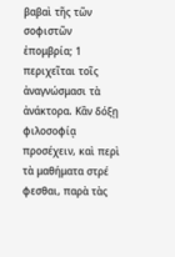βαβαὶ τῆς τῶν σοφιστῶν ἐπομβρία; 1 περιχεῖται τοῖς ἀναγνώσμασι τὰ ἀνάκτορα. Κἂν δόξῃ φιλοσοφίᾳ προσέχειν, καὶ περὶ τὰ μαθήματα στρέ φεσθαι, παρὰ τὰς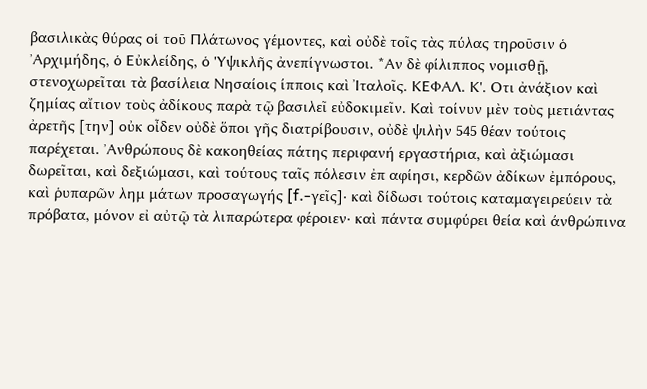βασιλικὰς θύρας οἱ τοῦ Πλάτωνος γέμοντες, καὶ οὐδὲ τοῖς τὰς πύλας τηροῦσιν ὁ ᾿Αρχιμήδης, ὁ Εὐκλείδης, ὁ 'Υψικλῆς ἀνεπίγνωστοι. *Αν δὲ φίλιππος νομισθῇ, στενοχωρεῖται τὰ βασίλεια Νησαίοις ίπποις καὶ Ἰταλοῖς. ΚΕΦΑΛ. Κ'. Οτι ἀνάξιον καὶ ζημίας αἴτιον τοὺς ἀδίκους παρὰ τῷ βασιλεῖ εὐδοκιμεῖν. Καὶ τοίνυν μὲν τοὺς μετιάντας ἀρετῆς [την] οὐκ οἶδεν οὐδὲ ὅποι γῆς διατρίβουσιν, οὐδὲ ψιλὴν 545 θέαν τούτοις παρέχεται. ᾿Ανθρώπους δὲ κακοηθείας πάτης περιφανή εργαστήρια, καὶ ἀξιώμασι δωρεῖται, καὶ δεξιώμασι, καὶ τούτους ταῖς πόλεσιν ἐπ αφίησι, κερδῶν ἀδίκων ἐμπόρους, καὶ ῥυπαρῶν λημ μάτων προσαγωγής [f.-γεῖς]· καὶ δίδωσι τούτοις καταμαγειρεύειν τὰ πρόβατα, μόνον εἰ αὐτῷ τὰ λιπαρώτερα φέροιεν· καὶ πάντα συμφύρει θεία καὶ άνθρώπινα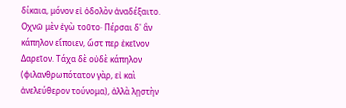δίκαια, μόνον εἰ ὁδολὸν ἀναδέξαιτο. Οχνῶ μὲν ἐγὼ τοῦτο· Πέρσαι δ' ἂν κάπηλον εἴποιεν, ὥστ περ ἐκεῖνον Δαρεῖον. Τάχα δὲ οὐδὲ κάπηλον (φιλανθρωπότατον γὰρ, εἰ καὶ ἀνελεύθερον τούνομα), ἀλλὰ λῃστὴν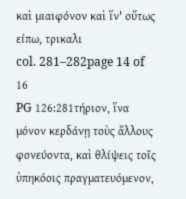καὶ μιαιφόνον καὶ ἵν' οὕτως είπω, τρικαλι
col. 281–282page 14 of 16
PG 126:281τήριον, ἵνα μόνον κερδάνῃ τοὺς ἄλλους φονεύοντα, καὶ θλίψεις τοῖς ὑπηκόοις πραγματευόμενον,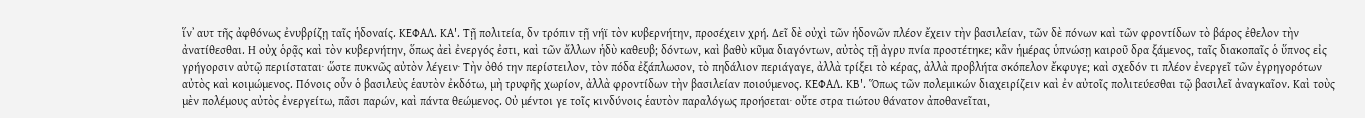ἵν᾿ αυτ τῆς ἀφθόνως ἐνυβρίζῃ ταῖς ἡδοναίς. ΚΕΦΑΛ. ΚΑ'. Τῇ πολιτεία, δν τρόπιν τῇ νήϊ τὸν κυβερνήτην, προσέχειν χρή. Δεῖ δὲ οὐχὶ τῶν ἡδονῶν πλέον ἔχειν τὴν βασιλείαν, τῶν δὲ πόνων καὶ τῶν φροντίδων τὸ βάρος ἐθελον τὴν ἀνατίθεσθαι. Η οὐχ ὁρᾷς καὶ τὸν κυβερνήτην, ὅπως ἀεὶ ἐνεργός ἐστι, καὶ τῶν ἄλλων ἡδὺ καθευβ; δόντων, καὶ βαθὺ κῦμα διαγόντων, αὐτὸς τῇ ἀγρυ πνία προστέτηκε; κἂν ἡμέρας ὑπνώσῃ καιροῦ δρα ξάμενος, ταῖς διακοπαῖς ὁ ὕπνος εἰς γρήγορσιν αὐτῷ περιίσταται· ὥστε πυκνῶς αὐτὸν λέγειν· Τὴν ὀθό την περίστειλον, τὸν πόδα ἐξάπλωσον, τὸ πηδάλιον περιάγαγε, ἀλλὰ τρίξει τὸ κέρας, ἀλλὰ προβλήτα σκόπελον ἔκφυγε; καὶ σχεδόν τι πλέον ἐνεργεῖ τῶν ἐγρηγορότων αὐτὸς καὶ κοιμώμενος. Πόνοις οὖν ὁ βασιλεὺς ἑαυτὸν ἐκδότω, μὴ τρυφῆς χωρίον, ἀλλὰ φροντίδων τὴν βασιλείαν ποιούμενος. ΚΕΦΑΛ. ΚΒ'. Ὅπως τῶν πολεμικών διαχειρίζειν καὶ ἐν αὐτοῖς πολιτεύεσθαι τῷ βασιλεῖ ἀναγκαῖον. Καὶ τοὺς μὲν πολέμους αὐτὸς ἐνεργείτω, πᾶσι παρών, καὶ πάντα θεώμενος. Οὐ μέντοι γε τοῖς κινδύνοις ἑαυτὸν παραλόγως προήσεται· οὔτε στρα τιώτου θάνατον ἀποθανεῖται,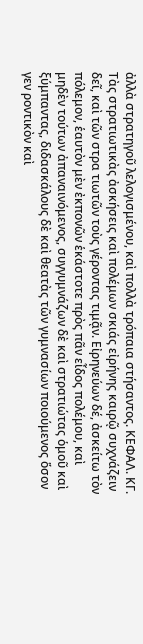ἀλλὰ στρατηγοῦ λελογισμένου, καὶ πολλὰ τρόπαια στήσαντος. ΚΕΦΑΛ. ΚΓ. Τὰς στρατιωτικὰς ἀσκήσεις καὶ πολέμων σκιάς εἰρήνης καιρῷ συχνάζειν δεῖ, καὶ τῶν στρα τιωτῶν τοὺς γέροντας τιμᾷν. Εἰρηνεύων δέ, ἀσκείτω τὸν πόλεμον, ἑαυτὸν μὲν ἐκπονῶν ἑκάστοτε πρὸς πᾶν εἶδος πολέμου, καὶ μηδὲν τούτων ἀπαναινόμενος, συγγυμνάζων δὲ καὶ στρατιώτας ὁμοῦ καὶ ξύμπαντας, διδασκάλους δὲ καὶ θεατὰς τῶν γυμνασίων ποιούμενος ὅσον γεν ροντικὸν καὶ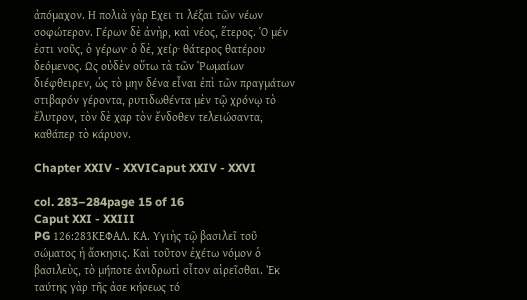ἀπόμαχον. Η πολιὰ γὰρ Εχει τι λέξαι τῶν νέων σοφώτερον. Γέρων δὲ ἀνὴρ, καὶ νέος, ἕτερος. Ὁ μέν ἐστι νοῦς, ὁ γέρων· ὁ δὲ, χείρ· θάτερος θατέρου δεόμενος. Ως οὐδὲν οὕτω τὰ τῶν Ῥωμαίων διέφθειρεν, ὡς τὸ μην δένα εἶναι ἐπὶ τῶν πραγμάτων στιβαρόν γέροντα, ρυτιδωθέντα μὲν τῷ χρόνῳ τὸ ἔλυτρον, τὸν δὲ χαρ τὸν ἔνδοθεν τελειώσαντα, καθάπερ τὸ κάρυον.

Chapter XXIV - XXVICaput XXIV - XXVI

col. 283–284page 15 of 16
Caput XXI - XXIII
PG 126:283ΚΕΦΑΛ. ΚΑ. Υγιὴς τῷ βασιλεῖ τοῦ σώματος ἡ ἄσκησις. Καὶ τοῦτον ἐχέτω νόμον ὁ βασιλεὺς, τὸ μήποτε ἀνιδρωτὶ σἶτον αἱρεῖσθαι. Ἐκ ταύτης γὰρ τῆς ἀσε κήσεως τό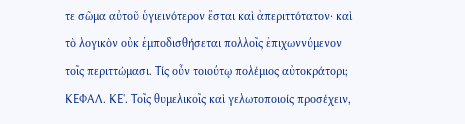τε σῶμα αὐτοῦ ὑγιεινότερον ἔσται καὶ ἀπεριττότατον· καὶ τὸ λογικὸν οὐκ ἐμποδισθήσεται πολλοῖς ἐπιχωννύμενον τοῖς περιττώμασι. Τίς οὖν τοιούτῳ πολέμιος αὐτοκράτορι; ΚΕΦΑΛ. ΚΕ'. Τοῖς θυμελικοῖς καὶ γελωτοποιοίς προσέχειν,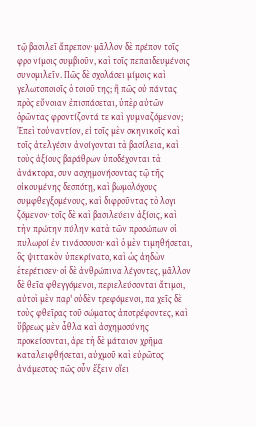τῷ βασιλεῖ ἄπρεπον· μᾶλλον δὲ πρέπον τοῖς φρο νίμοις συμβιοῦν, καὶ τοῖς πεπαιδευμένοις συνομιλεῖν. Πῶς δὲ σχολάσει μίμοις καὶ γελωτοποιοῖς ὁ τοιοῦ της; ἢ πῶς οὐ πάντας πρὸς εὔνοιαν ἐπισπάσεται, ὑπὲρ αὐτῶν ὁρῶντας φροντίζοντά τε καὶ γυμναζόμενον; Ἐπεὶ τοὐναντίον, εἰ τοῖς μὲν σκηνικοῖς καὶ τοῖς ἀτελγέσιν ἀνοίγονται τὰ βασίλεια, καὶ τοὺς ἀξίους βαράθρων ὑποδέχονται τὰ ἀνάκτορα, συν ασχημονήσοντας τῷ τῆς οἰκουμένης δεσπότῃ, καὶ βωμολόχους συμφθεγξομένους, καὶ διφροῦντας τὸ λογι ζόμενον· τοῖς δὲ καὶ βασιλεύειν ἀξίοις, καὶ τὴν πρώτην πύλην κατὰ τῶν προσώπων οἱ πυλωροί ἐν τινάσσουσι· καὶ ὁ μὲν τιμηθήσεται, ὃς ψιττακὸν ὑπεκρίνατο, καὶ ὡς ἀηδὼν ἑτερέτισεν· οἱ δὲ ἀνθρώπινα λέγοντες, μᾶλλον δὲ θεῖα φθεγγόμενοι, περιελεύσονται ἄτιμοι, αὐτοὶ μὲν παρ' οὐδὲν τρεφόμενοι, πα χεῖς δὲ τοὺς φθεῖρας τοῦ σώματος ἀποτρέφοντες, καὶ ὕβρεως μὲν ἆθλα καὶ ἀσχημοσύνης προκείσονται, ἀρε τὴ δὲ μάταιον χρῆμα καταλειφθήσεται, αὐχμοῦ καὶ εὐρῶτος ἀνάμεστος· πῶς οὖν ἕξειν οἴει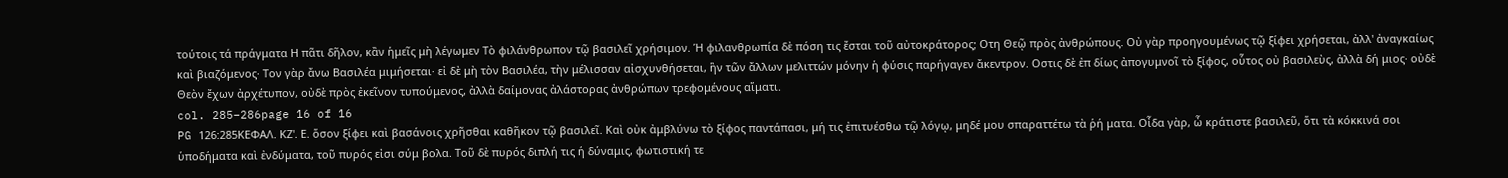τούτοις τά πράγματα Η πᾶτι δῆλον, κἂν ἡμεῖς μὴ λέγωμεν Τὸ φιλάνθρωπον τῷ βασιλεῖ χρήσιμον. Ἡ φιλανθρωπία δὲ πόση τις ἔσται τοῦ αὐτοκράτορος; Οτη Θεῷ πρὸς ἀνθρώπους. Οὐ γὰρ προηγουμένως τῷ ξίφει χρήσεται, ἀλλ' ἀναγκαίως καὶ βιαζόμενος· Τον γὰρ ἄνω Βασιλέα μιμήσεται· εἰ δὲ μὴ τὸν Βασιλέα, τὴν μέλισσαν αἰσχυνθήσεται, ἣν τῶν ἄλλων μελιττών μόνην ἡ φύσις παρήγαγεν ἄκεντρον. Οστις δὲ ἐπ δίως ἀπογυμνοῖ τὸ ξίφος, οὗτος οὐ βασιλεὺς, ἀλλὰ δή μιος· οὐδὲ Θεὸν ἔχων ἀρχέτυπον, οὐδὲ πρὸς ἐκεῖνον τυπούμενος, ἀλλὰ δαίμονας ἀλάστορας ἀνθρώπων τρεφομένους αἵματι.
col. 285–286page 16 of 16
PG 126:285ΚΕΦΑΛ. ΚΖ'. Ε. ὅσον ξίφει καὶ βασάνοις χρῆσθαι καθῆκον τῷ βασιλεῖ. Καὶ οὐκ ἀμβλύνω τὸ ξίφος παντάπασι, μή τις ἐπιτυέσθω τῷ λόγῳ, μηδέ μου σπαραττέτω τὰ ῥή ματα. Οἶδα γὰρ, ὦ κράτιστε βασιλεῦ, ὅτι τὰ κόκκινά σοι ὑποδήματα καὶ ἐνδύματα, τοῦ πυρός εἰσι σύμ βολα. Τοῦ δὲ πυρός διπλή τις ή δύναμις, φωτιστική τε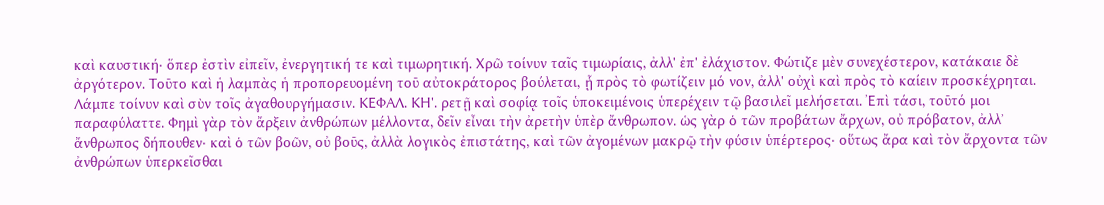καὶ καυστική· ὅπερ ἐστὶν εἰπεῖν, ἐνεργητική τε καὶ τιμωρητική. Χρῶ τοίνυν ταῖς τιμωρίαις, ἀλλ' ἐπ' ἐλάχιστον. Φώτιζε μὲν συνεχέστερον, κατάκαιε δὲ ἀργότερον. Τοῦτο καὶ ἡ λαμπὰς ἡ προπορευομένη τοῦ αὐτοκράτορος βούλεται, ᾗ πρὸς τὸ φωτίζειν μό νον, ἀλλ' οὐχὶ καὶ πρὸς τὸ καίειν προσκέχρηται. Λάμπε τοίνυν καὶ σὺν τοῖς ἀγαθουργήμασιν. ΚΕΦΑΛ. ΚΗ'. ρετῇ καὶ σοφίᾳ τοῖς ὑποκειμένοις ὑπερέχειν τῷ βασιλεῖ μελήσεται. Ἐπὶ τάσι, τοῦτό μοι παραφύλαττε. Φημὶ γὰρ τὸν ἄρξειν ἀνθρώπων μέλλοντα, δεῖν εἶναι τὴν ἀρετὴν ὑπὲρ ἄνθρωπον. ὡς γὰρ ὁ τῶν προβάτων ἄρχων, οὐ πρόβατον, ἀλλ᾽ ἄνθρωπος δήπουθεν· καὶ ὁ τῶν βοῶν, οὐ βοῦς, ἀλλὰ λογικὸς ἐπιστάτης, καὶ τῶν ἀγομένων μακρῷ τὴν φύσιν ὑπέρτερος· οὕτως ἄρα καὶ τὸν ἄρχοντα τῶν ἀνθρώπων ὑπερκεῖσθαι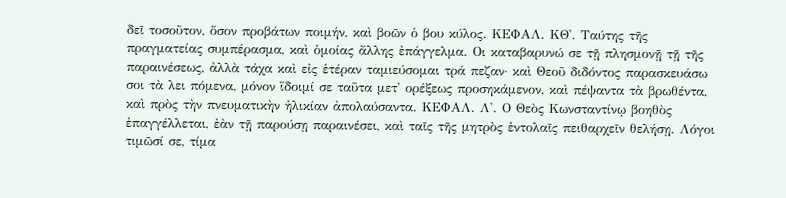δεῖ τοσοῦτον, ὅσον προβάτων ποιμήν, καὶ βοῶν ὁ βου κύλος. ΚΕΦΑΛ. ΚΘ'. Ταύτης τῆς πραγματείας συμπέρασμα, καὶ ὁμοίας ἄλλης ἐπάγγελμα. Οι καταβαρυνώ σε τῇ πλησμονῇ τῇ τῆς παραινέσεως, ἀλλὰ τάχα καὶ εἰς ἑτέραν ταμιεύσομαι τρά πεζαν· καὶ Θεοῦ διδόντος παρασκευάσω σοι τὰ λει πόμενα, μόνον ἴδοιμί σε ταῦτα μετ' ορέξεως προσηκάμενον, καὶ πέψαντα τὰ βρωθέντα, καὶ πρὸς τὴν πνευματικὴν ἡλικίαν ἀπολαύσαντα. ΚΕΦΑΛ. Λ'. Ο Θεὸς Κωνσταντίνῳ βοηθὸς ἐπαγγέλλεται, ἐὰν τῇ παρούσῃ παραινέσει, καὶ ταῖς τῆς μητρὸς ἐντολαῖς πειθαρχεῖν θελήσῃ. Λόγοι τιμῶσί σε, τίμα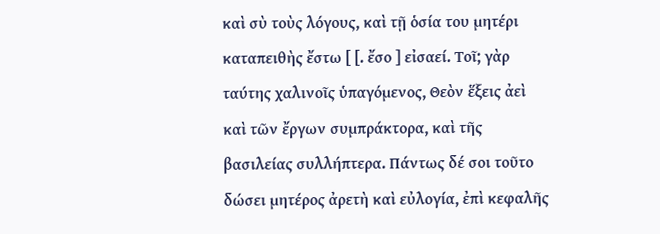καὶ σὺ τοὺς λόγους, καὶ τῇ ὁσία του μητέρι καταπειθὴς ἔστω [ [. ἔσο ] εἰσαεί. Τοῖ; γὰρ ταύτης χαλινοῖς ὑπαγόμενος, Θεὸν ἕξεις ἀεὶ καὶ τῶν ἔργων συμπράκτορα, καὶ τῆς βασιλείας συλλήπτερα. Πάντως δέ σοι τοῦτο δώσει μητέρος ἀρετὴ καὶ εὐλογία, ἐπὶ κεφαλῆς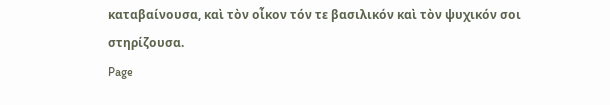καταβαίνουσα, καὶ τὸν οἶκον τόν τε βασιλικόν καὶ τὸν ψυχικόν σοι στηρίζουσα.
Page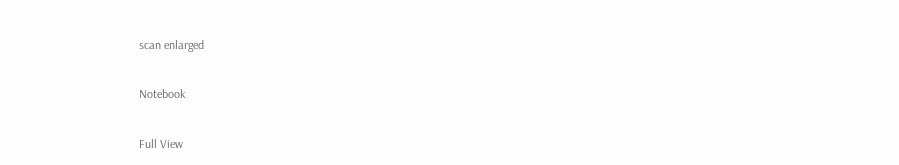scan enlarged

Notebook

Full View